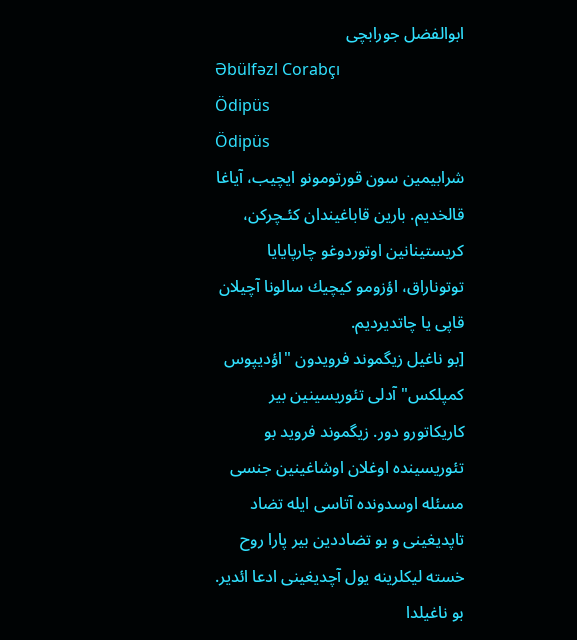ابوالفضل جورابچی
Əbülfəzl Corabçı
Ödipüs
Ödipüs
شرابیمین سون قورتومونو ایچیب، آیاغا قالخدیم. بارین قاباغیندان كئـچركن، كریستینانین اوتوردوغو چارپایایا توتوناراق، اؤزومو كیچیك سالونا آچیلان قاپی یا چاتدیردیم.
[بو ناغیل زیگموند فرویدون "اؤدیپوس کمپلکس" آدلی تئوریسینین بیر کاریکاتورو دور. زیگموند فروید بو تئوریسینده اوغلان اوشاغینین جنسی مسئله اوسدونده آتاسی ایله تضاد تاپدیغینی و بو تضاددین بیر پارا روح خسته لیکلرینه یول آچدیغینی ادعا ائدیر. بو ناغیلدا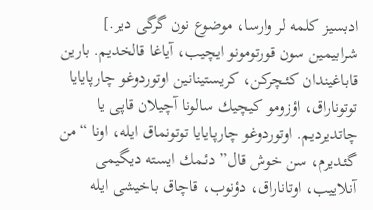ادبسیز کلمه لر وارسا، موضوع نون گرگی دیر.]
شرابیمین سون قورتومونو ایچیب، آیاغا قالخدیم. بارین قاباغیندان كئـچركن، كریستینانین اوتوردوغو چارپایایا توتوناراق، اؤزومو كیچیك سالونا آچیلان قاپی یا چاتدیردیم. اوتوردوغو چارپایایا توتونماق ایله، اونا “من گئـدیرم، سن خوش قال” دئـمك ایسته دیگیمی آنلاییب، اوتاناراق، دؤنوب، قاچاق باخیشی ایله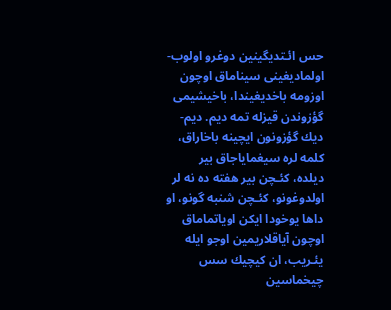حس ائـتدیگینین دوغرو اولوب-اولمادیغینی سیناماق اوچون اوزومه باخدیغیندا، باخیشیمی گؤزوندن قیزله تمه دیم. دیم-دیك گؤزونون ایچینه باخاراق، كلمه لره سیغمایاجاق بیر دیلده، كئـچن بیر هفته ده نه لر اولدوغونو، كئـچن شنبه گونو، او داها یوخودا ایكن اویاتماماق اوچون آیاقلاریمین اوجو ایله یئـریب، ان كیچیك سس چیخماسین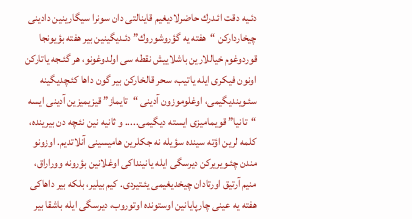دئـیه دقت ائـدرك حاضرلادیغیم قاینالتی دان سونرا سیگارینین دادینی چیخارداركن “هفته یه گؤروشوروك” دئـدیگینین بیر هفته بؤیونجا قوردوغوم خیاللارین باشلاییش نقطه سی اولدوغونو، هر گئـجه یاتاركن اونون فیكری ایله یاتیب، سحر قالخاركن بیر گون داها كئـچدیگینه سئـویندیگیمی، اوغلوموزون آدینی “تایماز” قیزیمیزین آدینی ایسه “تانیا” قویمامیزی ایسته دیگیمی..... و ثانیه نین نئـچه دن بیرینده، كلمه لرین اؤته سینده سؤیله نه جكلرین هامیسینی آنلاتدیم. اوزونو مندن چئـویریركن دیرسگی ایله یانینداكی اوغلانین بؤرونه ووراراق، منیم آرتیق اورتادان چیخدیغیمی یئـتیردی. كیم بیلیر، بلكه بیر داهاكی هفته یه عینی چارپایانین اوستونده اوتوروب، دیرسگی ایله باشقا بیر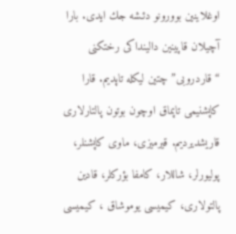اوغلاینین بوورونو دئـشه جك ایدی. بارا آچیلان قاپینین دالینداكی رختكنی “قاردروبی” چتین لیكله تاپدیم. قارا كاپشنیمی تاپماق اوچون بوتون پالتارلاری قاریشدیردیم. قیرمیزی، ماوی كاپشنلر، پولیورلر، شاللار، كامفا بؤركلر، قادین پالتولاری، كیمیسی یوموشاق ، كیمیسی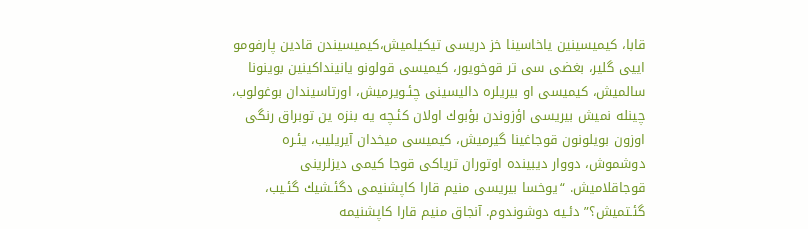قابا، كیمیسینین یاخاسینا خز دریسی تیكیلمیش،كیمیسیندن قادین پارفومو اییی گلیر، بغضی سی تر قوخویور، كیمیسی قولونو یانینداكینین بوینونا سالمیش، كیمیسی او بیریلره دالیسینی چئـویرمیش، اورتاسیندان بوغولوب، چینله نمیش بیریسی اؤزوندن بؤبوك اولان كئـچه یه بنزه ین توبراق رنگی اوزون بویلونون قوجاغینا گیرمیش، كیمیسی میخدان آیریلیب، یئـره دوشموش، دووار دیبینده اوتوران تریاكی قوجا كیمی دیزلرینی قوجاقلامیش. “یوخسا بیریسی منیم قارا كاپشنیمی دگئـشیك گئـیب، گئـتمیش؟” دئـیه دوشوندوم. آنجاق منیم قارا كاپشنیمه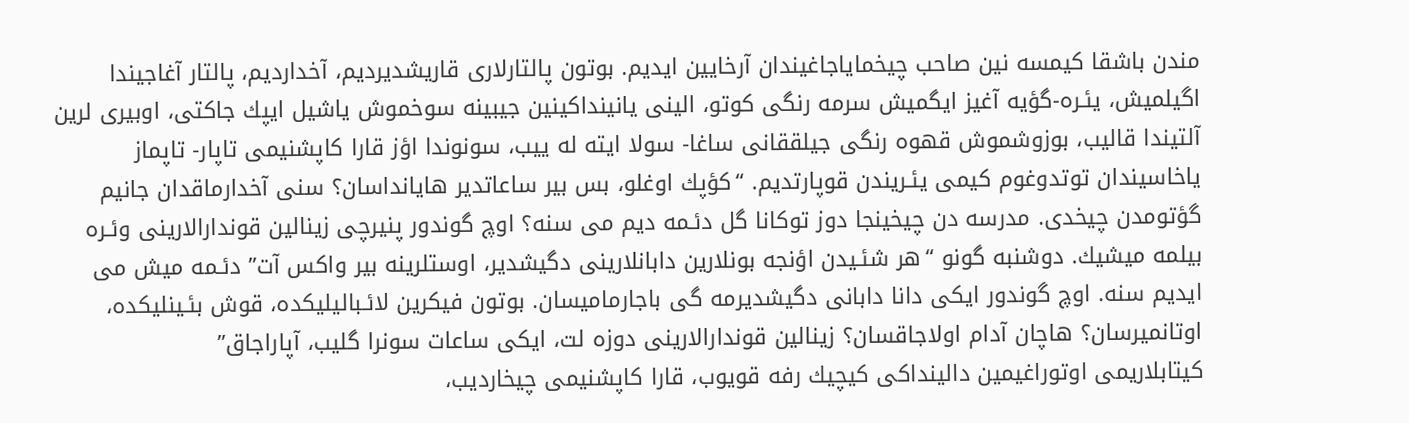مندن باشقا كیمسه نین صاحب چیخمایاجاغیندان آرخایین ایدیم. بوتون پالتارلاری قاریشدیردیم، آخداردیم، پالتار آغاجیندا اگیلمیش، یئـره-گؤیه آغیز ایگمیش سرمه رنگی كوتو، الینی یانینداكینین جیبینه سوخموش یاشیل ایپك جاكتی، اوبیری لرین آلتیندا قالیب، بوزوشموش قهوه رنگی جیلققانی ساغا- سولا ایته له ییب، سونوندا اؤز قارا كاپشنیمی تاپار- تاپماز یاخاسیندان توتدوغوم كیمی یئـریندن قوپارتدیم. “كؤپك اوغلو، بس بیر ساعاتدیر هایانداسان؟ سنی آخدارماقدان جانیم گؤتومدن چیخدی. مدرسه دن چیخینجا دوز توكانا گل دئـمه دیم می سنه؟ اوچ گوندور پنیرچی زینالین قوندارالارینی وئـره بیلمه میشیك. دوشنبه گونو “هر شئـیدن اؤنجه بونلارین دابانلارینی دگیشدیر، اوستلرینه بیر واكس آت” دئـمه میش می ایدیم سنه. اوچ گوندور ایكی دانا دابانی دگیشدیرمه گی باجارمامیسان. بوتون فیكرین لائـبالیلیكده، قوش بئـینلیكده، اوتانمیرسان؟ هاچان آدام اولاجاقسان؟ زینالین قوندارالارینی دوزه لت، ایكی ساعات سونرا گلیب، آپاراجاق”
كیتابلاریمی اوتوراغیمین دالینداكی كیچیك رفه قویوب، قارا كاپشنیمی چیخاردیب،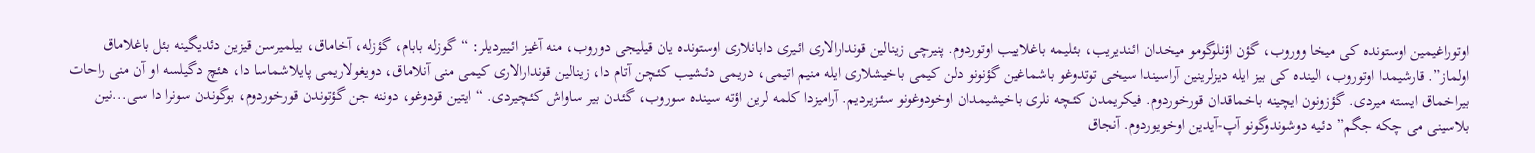اوتوراغیمین اوستونده كی میخا ووروب، گؤن اؤنلوگومو میخدان ائـندیریب، بئـلیمه باغلاییب اوتوردوم. پنیرچی زینالین قوندارالاری ائـیری دابانلاری اوستونده یان قیلیجی دوروب، منه آغیز ائـییردیلر: “گوزله بابام، گؤزله، آخاماق، بیلمیرسن قیزین دئدیگینه بئل باغلاماق اولماز”. قارشیمدا اوتوروب، الینده كی بیز ایله دیزلرینین آراسیندا سیخی توتدوغو باشماغین گؤنونو دلن كیمی باخیشلاری ایله منیم اتیمی، دریمی دئـشیب كئـچن آتام دا، زینالین قوندارالاری كیمی منی آنلاماق، دویغولاریمی پایلاشماسا دا، هئچ دگیلسه او آن منی راحات بیراخماق ایسته میردی. گؤزونون ایچینه باخماقدان قورخوردوم. فیكریمدن كئـچه نلری باخیشیمدان اوخودوغونو سئـزیردیم. آرامیزدا كلمه لرین اؤته سینده سوروب، گئـدن بیر ساواش كئـچیردی. “ایتین قودوغو، دوننه جن گؤتوندن قورخوردوم، بوگوندن سونرا دا سی...نین بلاسینی می چكه جگم” دئـیه دوشوندوگونو آپ-آیدین اوخویوردوم. آنجاق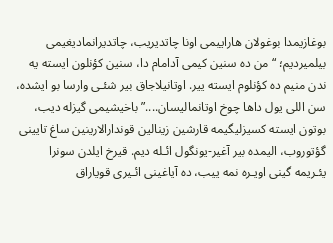بوغازیمدا بوغولان هاراییمی اونا چاتدیریب، چاتدیرانمادیغیمی بیلمیردیم؛ “من ده سنین كیمی آدامام دا، سنین كؤنلون ایسته یه ندن منیم ده كؤنلوم ایسته ییر. اوتانیلاجاق بیر شئـی وارسا بو ایشده، سن اللی یول داها چوخ اوتانمالیسان....” باخیشیمی گیزله دیب، بوتون ایسته كسیزلیگیمه قارشین زینالین قوندارالارینین ساغ تایینی گؤتوروب، الیمده بیر آغیر-یونگول ائـله دیم. قیرخ ایلدن سونرا یئـریمه گینی اویـره نمه ییب، ده آیاغینی ائـیری قویاراق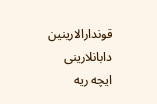قوندارالارینین دابانلارینی ایچه ریه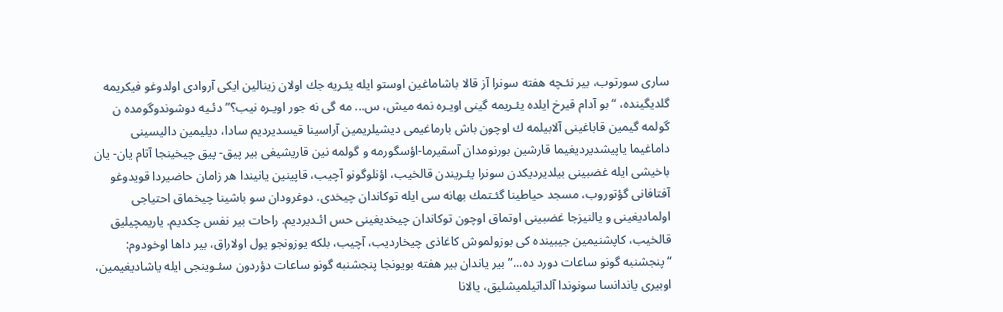ساری سورتوب، بیر نئـچه هفته سونرا آز قالا باشاماغین اوستو ایله یئـریه جك اولان زینالین ایكی آروادی اولدوغو فیكریمه گلدیگینده، “بو آدام قیرخ ایلده یئـریمه گینی اویـره نمه میش، س... مه گی نه جور اویـره نیب؟” دئـیه دوشوندوگومده ن گولمه گیمین قاباغینی آلابیلمه ك اوچون باش بارماغیمی دیشیلریمین آراسینا قیسدیردیم سادا، دیلیمین دالیسینی داماغیما یاپیشدیردیغیما قارشین بورنومدان آسقیرما-اؤسگورمه و گولمه نین قاریشیغی بیر پیق- پیق چیخینجا آتام یان- یان باخیشی ایله غضبینی بیلدیردیكدن سونرا یئـریندن قالخیب، اؤنلوگونو آچیب، قاپینین یانیندا هر زامان حاضیردا قویدوغو آفتافانی گؤتوروب، مسجد حیاطینا گئـتمك بهانه سی ایله توكاندان چیخدی. دوغرودان سو باشینا چیخماق احتیاجی اولمادیغینی و یالنیزجا غضبینی اوتماق اوچون توكاندان چیخدیغینی حس ائـدیردیم. راحات بیر نفس چكدیم. یاریمچیلیق قالخیب، كاپشنیمین جیبینده كی بوزولموش كاغاذی چیخاردیب، آچیب، بلكه یوزونجو یول اولاراق، بیر داها اوخودوم: “پنجشنبه گونو ساعات دورد ده...” بیر یاندان بیر هفته بویونجا پنجشنبه گونو ساعات دؤردون سئـوینجی ایله یاشادیغیمین، اوبیری یاندانسا سونوندا آلداتیلمیشلیق، یالانا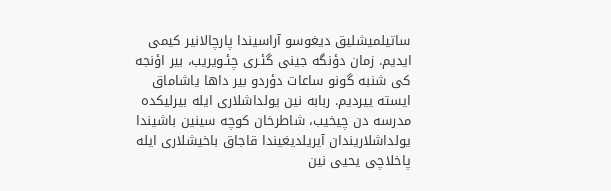ساتیلمیشلیق دیغوسو آراسیندا پارچالانیر كیمی ایدیم. زمان دؤنگه جینی گئـری چئـویریب، بیر اؤنجه كی شنبه گونو ساعات دؤردو بیر داها یاشاماق ایسته ییردیم. ربابه نین یولداشلاری ایله بیرلیكده مدرسه دن چیخیب، شاطرخان كوچه سینین باشیندا یولداشلاریندان آیریلدیغیندا قاجاق باخیشلاری ایله پاخلاچی یحیی نین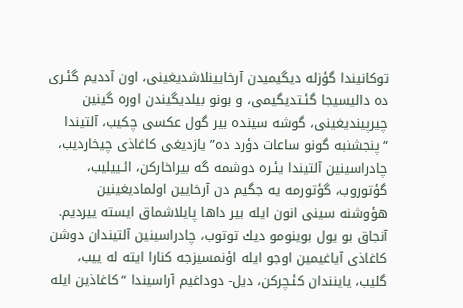توكانیندا گؤزله دیگیمیدن آرخایینلاشدیغینی، اون آددیم گئـری ده دالیسیجا گئـتدیگیمی، و بونو بیلدیگیندن اوره گینین چیرپیندیغینی، گوشه سینده بیر گول عكسی چكیب، آلتیندا “پنجشنبه گونو ساعات دؤرد ده” یازدیغی كاغاذی چیخاردیب، چادراسینین آلتیندا یئـره دوشمه گه بیراخاركن، ائـییلیب، گؤتوروب، گؤتورمه یه جگیم دن آرخایین اولمادیغینین هؤوشنه سینی انون ایله بیر داها پایلاشماق ایسته ییردیم. آنجاق بو یول بوینومو دیك توتوب، چادراسینین آلتیندان دوشن كاغاذی آیاغیمین اوجو ایله اؤنمسیزجه كنارا ایته له ییب، گلیب، یاینندان كئـچركن، دیل- دوداغیم آراسیندا “كاغاذین ایله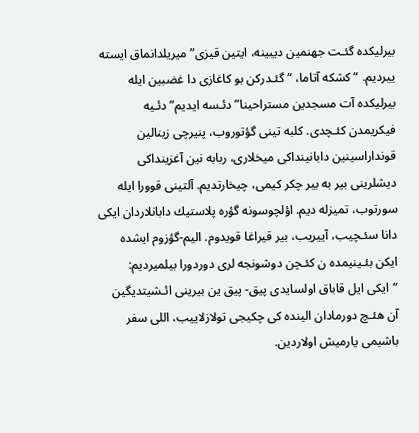بیرلیكده گئـت جهنمین دیبینه، ایتین قیزی” میریلدانماق ایسته ییردیم. “كشكه آتاما، “گئـدركن بو كاغازی دا غضبین ایله بیرلیكده آت مسجدین مستراحینا” دئـسه ایدیم” دئـیه فیكریمدن كئـچدی. كلبه تینی گؤتوروب، پنیرچی زینالین قونداراسینین دابانینداكی میخلاری، ربابه نین آغزینداكی دیشلرینی بیر به بیر چكر كیمی، چیخارتدیم. آلتینی قوورا ایله سورتوب، تمیزله دیم. اؤلچوسونه گؤره پلاستیك دابانلاردان ایكی دانا سئـچیب، آییریب، بیر قیراغا قویدوم. الیم-گؤزوم ایشده ایكن بئـینیمده ن كئـچن دوشونجه لری دوردورا بیلمیردیم: “ایكی ایل قاباق اولسایدی پیق- پیق ین بیرینی ائـشیتدیگین آن هئـچ دورمادان الینده كی چكیجی تولازلاییب، اللی سفر باشیمی یارمیش اولاردین.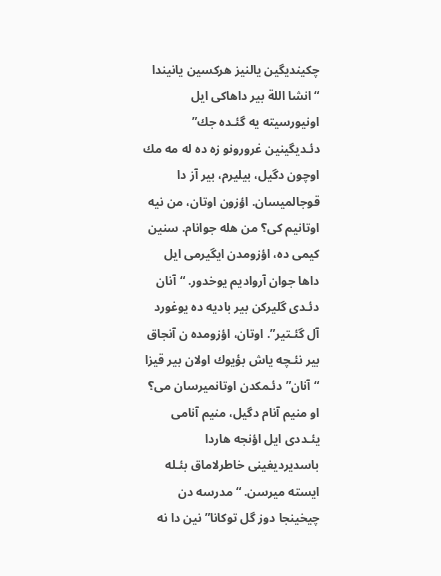چكیندیگین یالنیز هركسین یانیندا “انشا اللة بیر داهاكی ایل اونیورسیته یه گئـده جك” دئـدیگینین غرورونو زه ده له مه مك اوچون دگیل، بیلیرم، بیر آز دا قوجالمیسان. اؤزون اوتان، من نیه اوتانیم كی؟ من هله جوانام. سنین كیمی ده، اؤزومدن ایگیرمی ایل داها جوان آروادیم یوخدور. “آنان دئـدی گلیركن بیر بادیه ده یوغورد آل گئـتیر”. اوتان، اؤزومده ن آنجاق بیر نئـچه یاش بؤیوك اولان بیر قیزا “آنان” دئـمكدن اوتانمیرسان می؟ او منیم آنام دگیل، منیم آنامی یئـددی ایل اؤنجه هاردا باسدیردیغینی خاطرلاماق بئـله ایسته میرسن. “مدرسه دن چیخینجا دوز گل توكانا” نین دا نه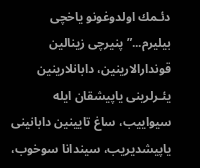دئـمك اولدوغونو یاخچی بیلیرم...” پنیرچی زینالین قوندارالارینین، دابانلارینین یئـرلرینی یاپیشقان ایله سیواییب، ساغ تایینین دابانینی یاپیشدیریب، سیندانا سوخوب،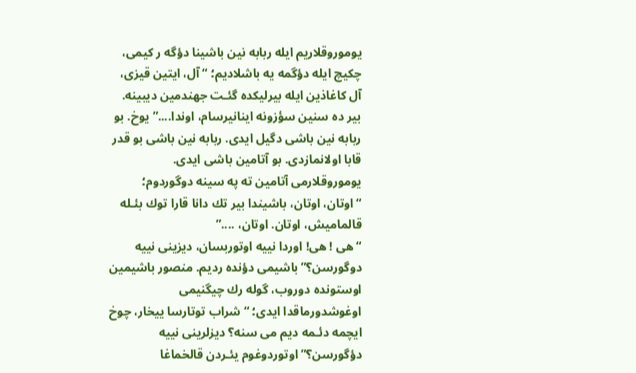یوموروقلاریم ایله ربابه نین باشینا دؤگه ر كیمی، چكیچ ایله دؤگمه یه باشلادیم؛ “آل، ایتین قیزی، آل كاغاذین ایله بیرلیكده گئـت جهندمین دیبینه. بیر ده سنین سؤزونه اینانیرسام، اوندا....” یوخ. بو ربابه نین باشی دگیل ایدی. ربابه نین باشی بو قدر قابا اولانمازدی. بو آتامین باشی ایدی. یوموروقلارمی آتامین ته په سینه دوگوردوم؛ “اوتان، اوتان، باشیندا بیر تك دانا قارا توك بئـله قالمامیش، اوتان. اوتان، ....”
“ هی ! هی! اوردا نییه اوتوربسان، دیزینی نییه دوگورسن؟” باشیمی دؤنده ردیم. منصور باشیمین اوستونده دوروب، گوله رك چیگنیمی اوغوشدورماقدا ایدی؛ “شراب توتارسا ییخار، چوخ ایچمه دئـمه دیم می سنه؟ دیزلرینی نییه دؤگورسن؟” اوتوردوغوم یئـردن قالخماغا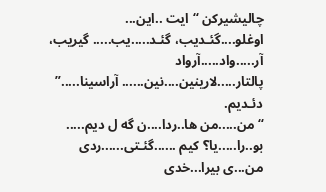چالیشیركن “ایت ..این... اوغلو....گئـدیب، گئـد.....یب..... گیریب، آر.....واد.....آرواد پالتار.....لارینین....نین...... آراسینا.....” دئـدیم.
“من.....من ها..ردا....ن گه ل دیم..... بو..را.....یا؟ كیم ......گئـتی......ردی من...ی بیرا...خدی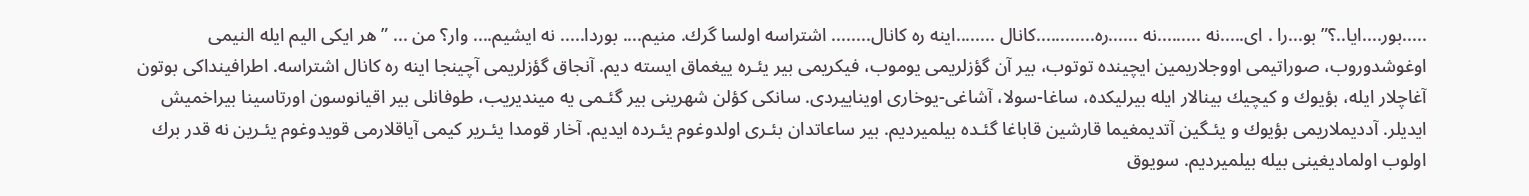.....بور....ایا..؟” بو...را . ای.....نه .........نه ......ره............كانال ........اینه ره كانال........ اشتراسه اولسا گرك. منیم.... بوردا..... نه ایشیم.... وار؟ من ... ” هر ایكی الیم ایله النیمی اوغوشدوروب، صوراتیمی اووجلاریمین ایچینده توتوب، بیر آن گؤزلریمی یوموب، فیكریمی بیر یئـره ییغماق ایسته دیم. آنجاق گؤزلریمی آچینجا اینه ره كانال اشتراسه. اطرافینداكی بوتون آغاچلار ایله، بؤیوك و كیچیك بینالار ایله بیرلیكده، ساغا-سولا، آشاغی-یوخاری اویناییردی. سانكی كؤلن شهرینی بیر گئـمی یه میندیریب، طوفانلی بیر اقیانوسون اورتاسینا بیراخمیش ایدیلر. آددیملاریمی بؤیوك و یئـگین آتدیمغیما قارشین قاباغا گئـده بیلمیردیم. بیر ساعاتدان بئـری اولدوغوم یئـرده ایدیم. آخار قومدا یئـریر كیمی آیاقلارمی قویدوغوم یئـرین نه قدر برك اولوب اولمادیغینی بیله بیلمیردیم. سویوق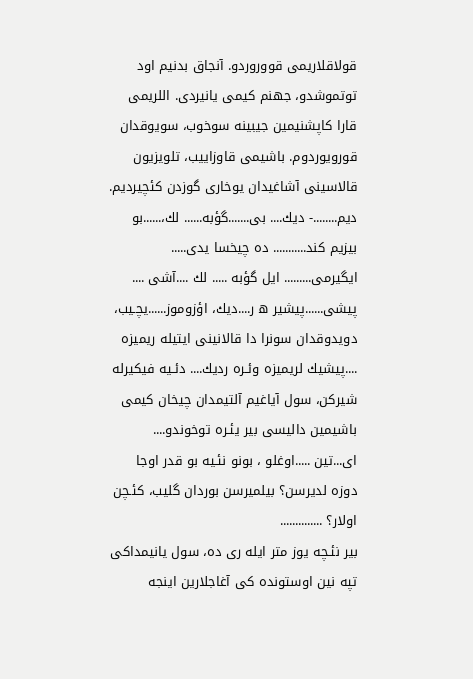قولاقلاریمی قووروردو. آنجاق بدنیم اود توتموشدو، جهنم كیمی یانیردی. اللریمی قارا كاپشنیمین جیبینه سوخوب، سویوقدان قورویوردوم. باشیمی قاوزاییب، تلویزیون قالاسینی آشاغیدان یوخاری گوزدن كئچیردیم. دیم........- دیك.... بی.......گؤبه...... لك،......بو بیزیم كند........... ده چیخسا یدی..... ایگیرمی......... ایل گؤبه ..... لك ....آشی .... پیشی......پیشیر ه ر....دیك، اؤزوموز......یچـیب، دویدوقدان سونرا دا قالانینی ایتیله ریمیزه ....پیشیك لریمیزه وئـره ردیك.... دئـیه فیكیرله شیركن، سول آیاغیم آلتیمدان چیخان كیمی باشیمین دالیسی بیر یئـره توخوندو.... ای...تین .....اوغلو ، بونو نئـیه بو قدر اوجا دوزه لدیرسن؟ بیلمیرسن بوردان گلیب، كئـچن اولار؟ ..............
بیر نئـچه یوز متر ایله ری ده، سول یانیمداكی تپه نین اوستونده كی آغاجلارین اینجه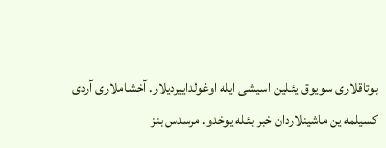بوتاقلاری سویوق یئـلین اسیشی ایله اوغولداییردیلار. آخشاملاری آردی كسیلمه ین ماشینلاردان خبر بئـله یوخدو. مرسدس بنز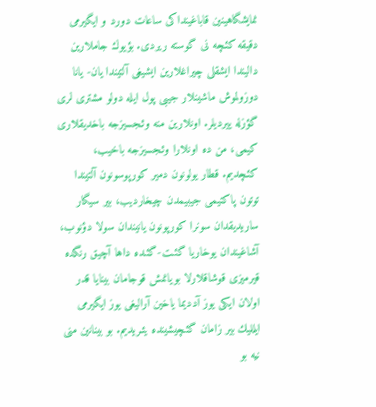نمایشگاهینین قاباغینداكی ساعات دورد و ایگیرمی دقیقه كئـچه نی گوسته ریردی. بؤیوك جاملارین دالیندا ایشقلی چیراغلارین ایشیغی آلتیندا یان- یانا دوزولموش ماشینلار جیبی پول ایله دولو مشتری لری گؤزله ییردیلر. اونلارین منه وئـجسیزجه باخدیقلاری كیمی، من ده اونلارا وئـجسیزجه باخیب، كئـچدیم. قطار یولونون دمیر كورپوسونون آلتیندا توتون پاكتیمی جیبیمدن چیخاردیب، بیر سیگار ساریدیقدان سونرا كورپونون یانیندان سولا دؤنوب، آشاغیندان یوخاریا گئـت-گئـده داها آچیق رنگده قیرمیزی قوشاقلارلا بویانمش قوجامان بینایا قدر اولان ایكی یوز آددیما یاخین آرالیغی یوز ایگیرمی ایللیك بیر زامان گئـچیشینده یئـریدیم. بو بینانین منی نیه بو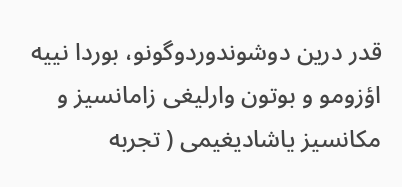قدر درین دوشوندوردوگونو، بوردا نییه اؤزومو و بوتون وارلیغی زامانسیز و مكانسیز یاشادیغیمی ( تجربه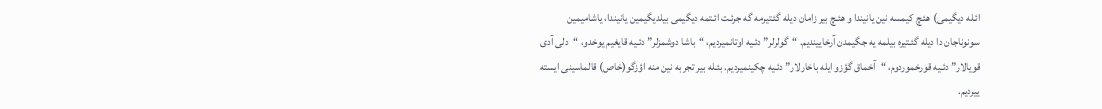ائـله دیگیمی) هئـچ كیمسه نین یانیندا و هئـچ بیر زامان دیله گئـتیرمه گه جرئـت ائـتمه دیگیمی بیلدیگیمین یانیندا، یاشامیمین سونوناجان دا دیله گئـتیره بیلمه یه جگیمدن آرخاییندیم. “گولرلر” دئـیه اوتانمیردیم، “باشا دوشمزلر” دئـیه قایغیم یوخدو، “دلی آدی قویالار” دئـیه قورخموردوم، “آخماق گؤزو ایله باخارلار” دئـیه چكینمیردیم. بئـله بیر تجربه نین منه اؤزگو(خاص) قالماسینی ایسته ییردیم.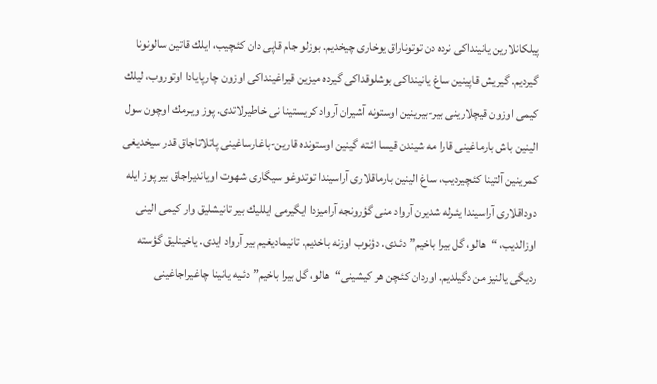پیلكانلارین یانینداكی نرده دن توتوناراق یوخاری چیخدیم. بوزلو جام قاپی دان كئـچیب، ایلك قاتین سالونونا گیردیم. گیریش قاپینین ساغ یانینداكی بوشلوقداكی گیرده میزین قیراغینداكی اوزون چارپایادا اوتوروب، لیلك كیمی اوزون قیچلارینی بیر-بیرینین اوستونه آشیران آرواد كریستینا نی خاطیرلاتدی. پوز ویـرمك اوچون سول الینین باش بارماغینی قارا مه شیندن قیسا ائـته گینین اوستونده قارین-باغارساغینی پاتلاتاجاق قدر سیخدیغی كمرینین آلتینا كئـچیردیب، ساغ الینین بارماقلاری آراسیندا توتدوغو سیگاری شهوت اویاندیراجاق بیر پوز ایله دوداقلاری آراسیندا یئـرله شدیرن آرواد منی گؤرونجه آرامیزدا ایگیرمی ایللیك بیر تانیشلیق وار كیمی الینی اوزالدیب، “هالو، گل بیرا باخیم” دئـدی. دؤنوب اوزنه باخدیم. تانیمادیغیم بیر آرواد ایدی. یاخینلیق گؤسته ردیگی یالنیز من دگیلدیم. اوردان كئـچن هر كیشینی“هالو، گل بیرا باخیم” دئـیه یانینا چاغیراجاغینی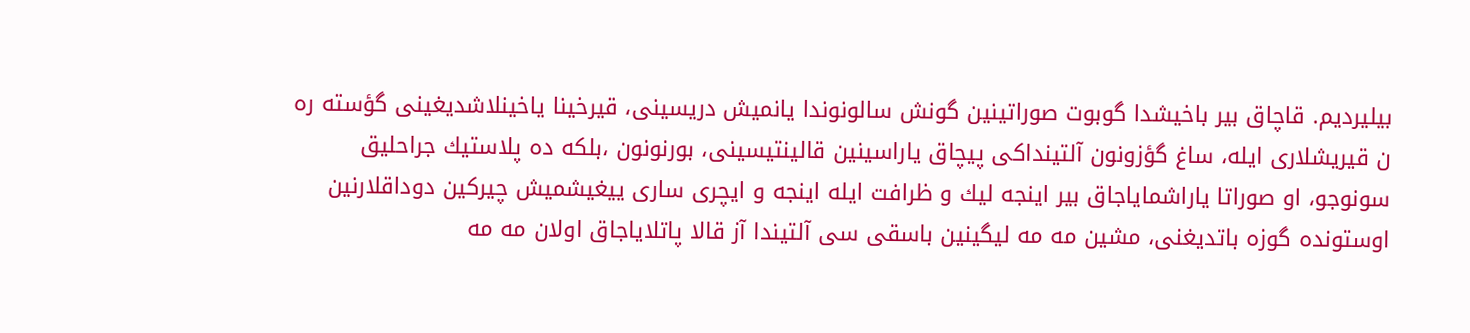بیلیردیم. قاچاق بیر باخیشدا گوبوت صوراتینین گونش سالونوندا یانمیش دریسینی، قیرخینا یاخینلاشدیغینی گؤسته ره ن قیریشلاری ایله، ساغ گؤزونون آلتینداكی پیچاق یاراسینین قالینتیسینی، بورنونون ،بلكه ده پلاستیك جراحلیق سونوجو، او صوراتا یاراشمایاجاق بیر اینجه لیك و ظرافت ایله اینجه و ایچری ساری ییغیشمیش چیركین دوداقلارنین اوستونده گوزه باتدیغنی، مشین مه مه لیگینین باسقی سی آلتیندا آز قالا پاتلایاجاق اولان مه مه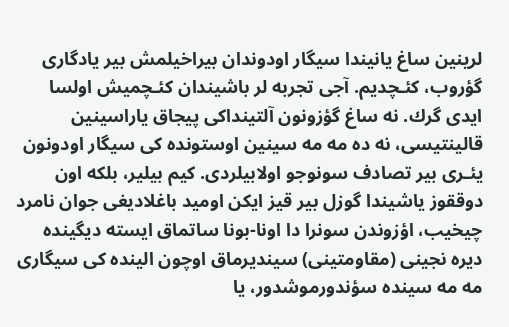لرینین ساغ یانیندا سیگار اودوندان بیراخیلمش بیر یادگاری گؤروب، كئـچدیم. آجی تجربه لر باشیندان كئـچمیش اولسا ایدی گرك. نه ساغ گؤزونون آلتینداكی پیجاق یاراسینین قالینتیسی، نه ده مه مه سینین اوستونده كی سیگار اودونون یئـری بیر تصادف سونوجو اولابیلردی. كیم بیلیر، بلكه اون دوققوز یاشیندا گوزل بیر قیز ایكن اومید باغلادیغی جوان نامرد چیخیب، اؤزوندن سونرا دا اونا-بونا ساتماق ایسته دیگینده دیره نجینی (مقاومتینی) سیندیرماق اوچون الینده كی سیگاری مه مه سینده سؤندورموشدور، یا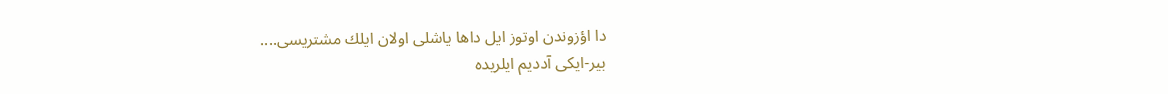دا اؤزوندن اوتوز ایل داها یاشلی اولان ایلك مشتریسی....
بیر-ایكی آددیم ایلریده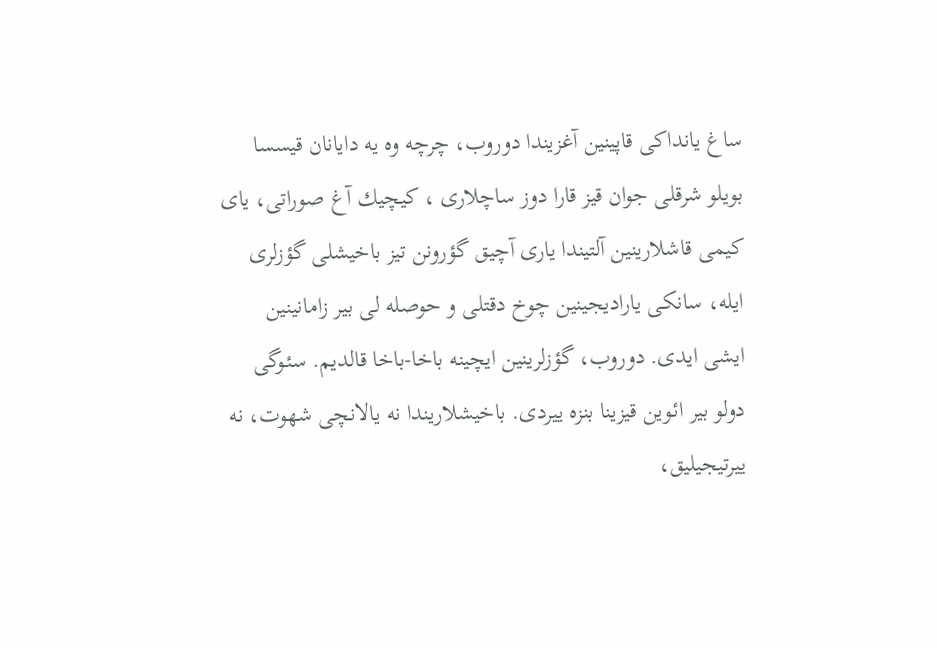ساغ یانداكی قاپینین آغزیندا دوروب، چرچه وه یه دایانان قیسسا بویلو شرقلی جوان قیز قارا دوز ساچلاری ، كیچیك آغ صوراتی، یای كیمی قاشلارینین آلتیندا یاری آچیق گؤرونن تیز باخیشلی گؤزلری ایله، سانكی یارادیجینین چوخ دقتلی و حوصله لی بیر زامانینین ایشی ایدی. دوروب، گؤزلرینین ایچینه باخا-باخا قالدیم. سئـوگی دولو بیر ائـوین قیزینا بنزه ییردی. باخیشلاریندا نه یالانچی شهوت، نه ییرتیجیلیق،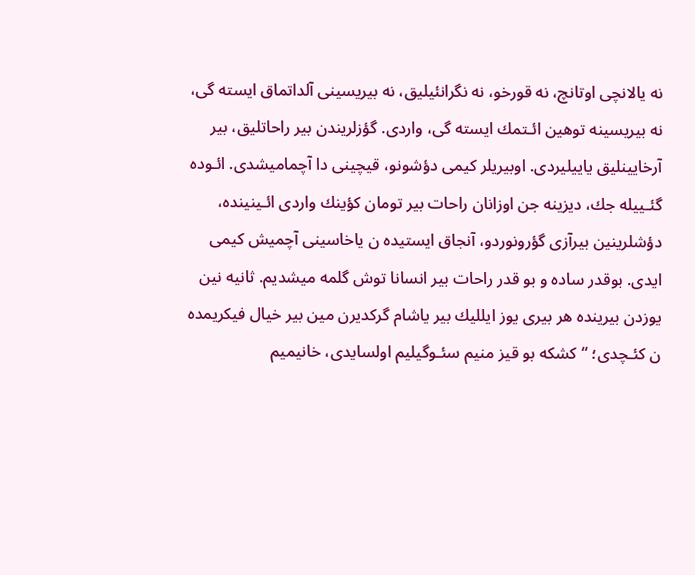نه یالانچی اوتانچ، نه قورخو، نه نگرانئیلیق، نه بیریسینی آلداتماق ایسته گی، نه بیریسینه توهین ائـتمك ایسته گی، واردی. گؤزلریندن بیر راحاتلیق، بیر آرخایینلیق یاییلیردی. اوبیریلر كیمی دؤشونو، قیچینی دا آچمامیشدی. ائـوده گئـییله جك، دیزینه جن اوزانان راحات بیر تومان كؤینك واردی ائـینینده، دؤشلرینین بیرآزی گؤرونوردو، آنجاق ایستیده ن یاخاسینی آچمیش كیمی ایدی. بوقدر ساده و بو قدر راحات بیر انسانا توش گلمه میشدیم. ثانیه نین یوزدن بیرینده هر بیری یوز ایللیك بیر یاشام گركدیرن مین بیر خیال فیكریمده ن كئـچدی؛ “كشكه بو قیز منیم سئـوگیلیم اولسایدی، خانیمیم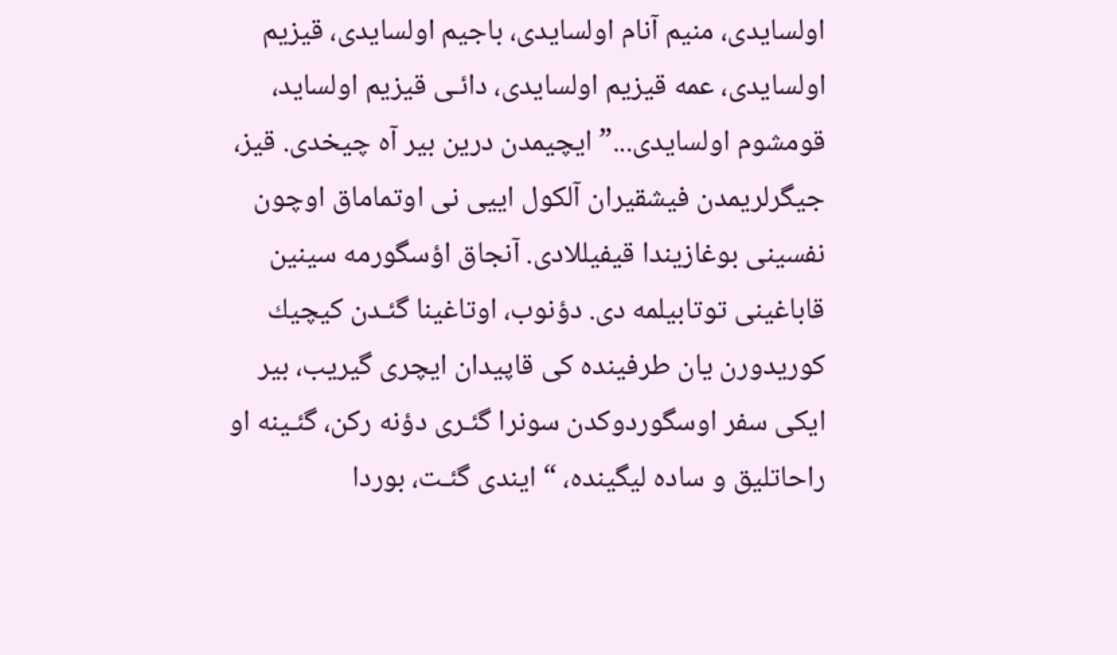اولسایدی، منیم آنام اولسایدی، باجیم اولسایدی، قیزیم اولسایدی، عمه قیزیم اولسایدی، دائـی قیزیم اولساید، قومشوم اولسایدی...” ایچیمدن درین بیر آه چیخدی. قیز، جیگرلریمدن فیشقیران آلكول اییی نی اوتماماق اوچون نفسینی بوغازیندا قیفیللادی. آنجاق اؤسگورمه سینین قاباغینی توتابیلمه دی. دؤنوب، اوتاغینا گئـدن كیچیك كوریدورن یان طرفینده كی قاپیدان ایچری گیریب، بیر ایكی سفر اوسگوردوكدن سونرا گئـری دؤنه ركن، گئـینه او راحاتلیق و ساده لیگینده، “ ایندی گئـت، بوردا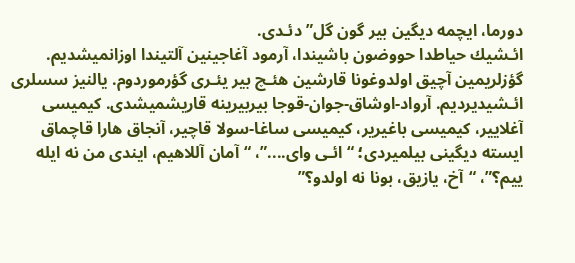دورما، ایچمه دیگین بیر گون گل” دئـدی.
ائـشیك حیاطدا حووضون باشیندا، آرمود آغاجینین آلتیندا اوزانمیشدیم. گؤزلریمین آچیق اولدوغونا قارشین هئـچ بیر یئـری گؤرموردوم. یالنیز سسلری ائـشیدیردیم. آرواد-اوشاق-جوان-قوجا بیربیرینه قاریشمیشدی. كیمیسی آغلاییر، كیمیسی باغیریر، كیمیسی ساغا-سولا قاچیر، آنجاق هارا قاچماق ایسته دیگینی بیلمیردی؛ “ائـی وای....”، “آمان آللاهیم، ایندی من نه ایله ییم؟”، “آخ، یازیق، بونا نه اولدو؟”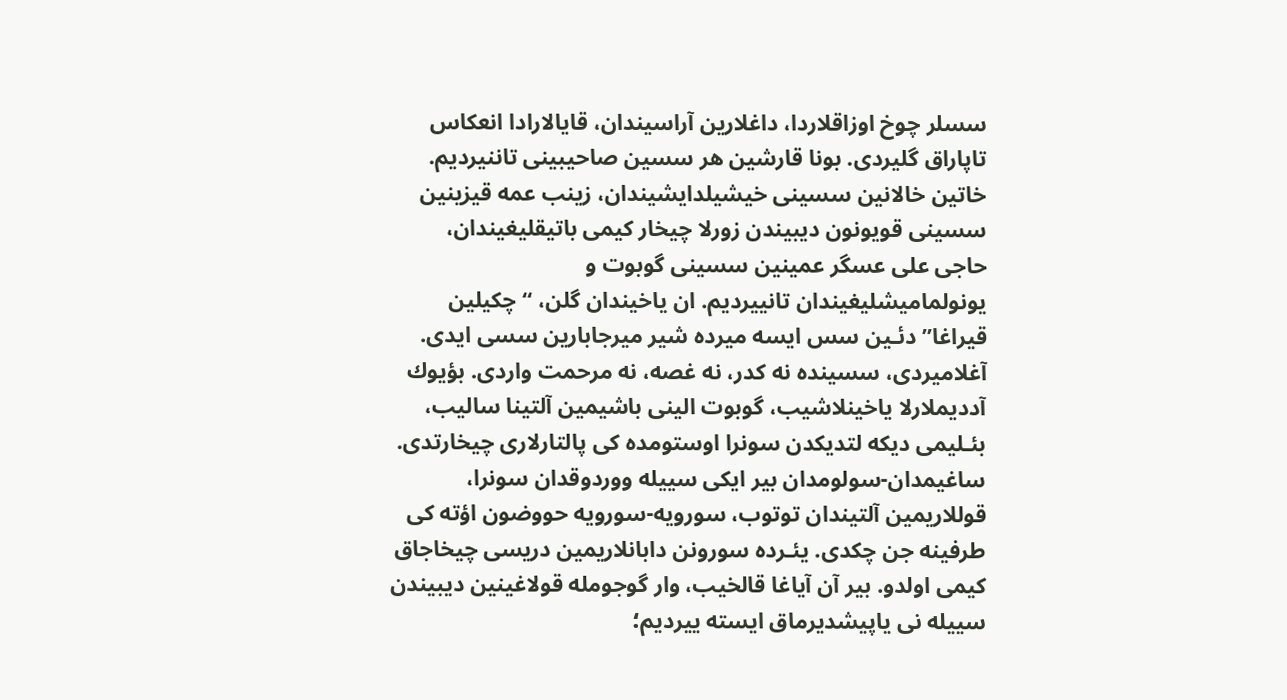سسلر چوخ اوزاقلاردا، داغلارین آراسیندان، قایالارادا انعكاس تاپاراق گلیردی. بونا قارشین هر سسین صاحیبینی تاننیردیم. خاتین خالانین سسینی خیشیلدایشیندان، زینب عمه قیزینین سسینی قویونون دیبیندن زورلا چیخار كیمی باتیقلیغیندان، حاجی علی عسگر عمینین سسینی گوبوت و یونولمامیشلیغیندان تانییردیم. ان یاخیندان گلن، “چكیلین قیراغا” دئـین سس ایسه میرده شیر میرجابارین سسی ایدی. آغلامیردی، سسینده نه كدر، نه غصه، نه مرحمت واردی. بؤیوك آددیملارلا یاخینلاشیب، گوبوت الینی باشیمین آلتینا سالیب، بئـلیمی دیكه لتدیكدن سونرا اوستومده كی پالتارلاری چیخارتدی. ساغیمدان-سولومدان بیر ایكی سییله ووردوقدان سونرا، قوللاریمین آلتیندان توتوب، سورویه-سورویه حووضون اؤته كی طرفینه جن چكدی. یئـرده سورونن دابانلاریمین دریسی چیخاجاق كیمی اولدو. بیر آن آیاغا قالخیب، وار گوجومله قولاغینین دیبیندن سییله نی یاپیشدیرماق ایسته ییردیم؛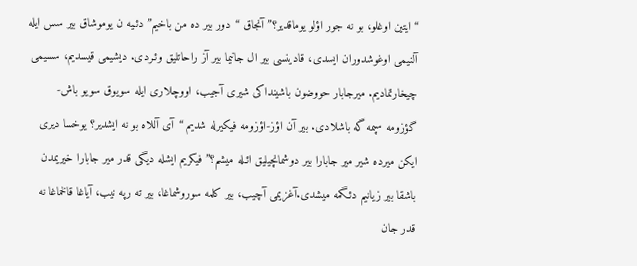“ایتین اوغلو، بو نه جور اؤلو یوماقدیر؟” آنجاق “دور بیر ده من باخیم” دئـیه ن یوموشاق بیر سس ایله آلنیمی اوغوشدوران ایسدی، قادینسی بیر ال جانیما بیر آز راحاتلیق وئـردی. دیشیمی قیسدیم، سسیمی چیخارتمادیم. میرجابار حووضون باشینداكی شیری آجیب، اووچلاری ایله سویوق سویو باش-گؤزومه سپمه گه باشلادی. بیر آن اؤز-اؤزومه فیكیرله شدیم “آی آللاه بو نه ایشدیر؟ یوخسا دیری ایكن میرده شیر میر جابارا بیر دوشمانچیلیق ائـله میشم؟” فیكریم ایشله دیگی قدر میر جابارا خیریمدن باشقا بیر زیانیم دئـگمه میشدی.آغزیمی آچیب، بیر كلمه سوروشماغا، بیر ته رپه نیب، آیاغا قالخماغا نه قدر جان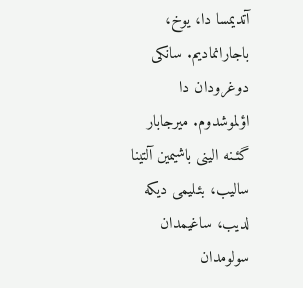آتدیمسا دا، یوخ، باجارانمادیم. سانكی دوغرودان دا اؤلموشدوم. میرجابار گئـنه الینی باشیمین آلتینا سالیب، بئـلیمی دیكه لدیب، ساغیمدان سولومدان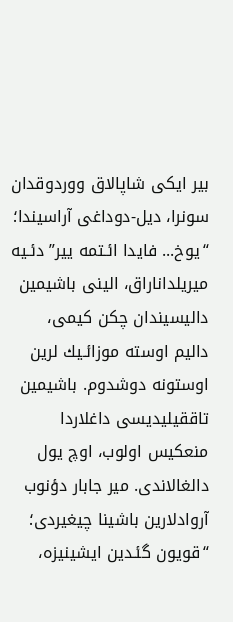بیر ایكی شاپالاق ووردوقدان سونرا، دیل-دوداغی آراسیندا؛ “یوخ... فایدا ائـتمه ییر” دئـیه میریلداناراق، الینی باشیمین دالیسیندان چكن كیمی، دالیم اوسته موزائـیك لرین اوستونه دوشدوم. باشیمین تاققیلیدیسی داغلاردا منعکیس اولوب، اوچ یول دالغالاندی. میر جابار دؤنوب آروادلارین باشینا چیغیردی؛ “قویون گئـدین ایشینیزه،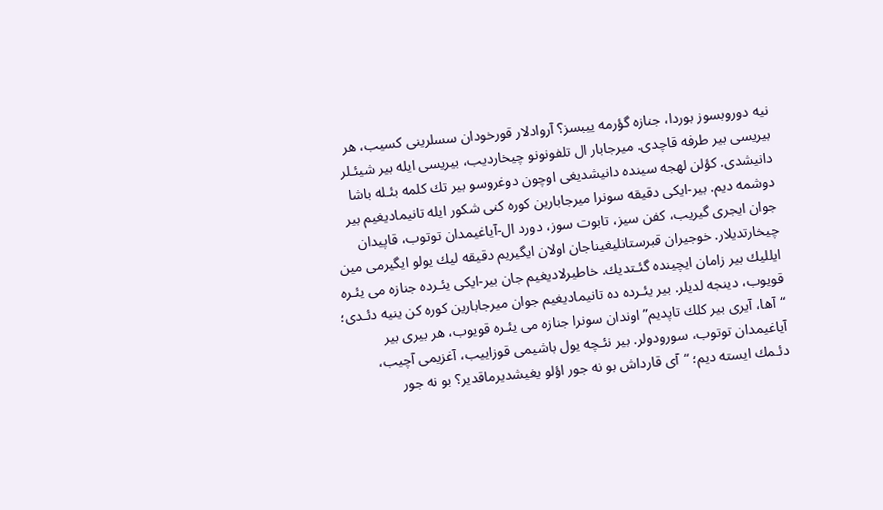نیه دوروبسوز بوردا، جنازه گؤرمه ییبسز؟ آروادلار قورخودان سسلرینی كسیب، هر بیریسی بیر طرفه قاچدی. میرجابار ال تلفونونو چیخاردیب، بیریسی ایله بیر شیئـلر دانیشدی. كؤلن لهجه سینده دانیشدیغی اوچون دوغروسو بیر تك كلمه بئـله باشا دوشمه دیم. بیر-ایكی دقیقه سونرا میرجابارین كوره كنی شكور ایله تانیمادیغیم بیر جوان ایجری گیریب، كفن سیز، تابوت سوز، دورد ال-آیاغیمدان توتوب، قاپیدان چیخارتدیلار. خوجیران قبرستانلیغیناجان اولان ایگیریم دقیقه لیك یولو ایگیرمی مین ایللیك بیر زامان ایچینده گئـتدیك. خاطیرلادیغیم جان بیر-ایكی یئـرده جنازه می یئـره قویوب، دینجه لدیلر. بیر یئـرده ده تانیمادیغیم جوان میرجابارین كوره كن ینیه دئـدی؛ “آها، آیری بیر كلك تاپدیم” اوندان سونرا جنازه می یئـره قویوب، هر بیری بیر آیاغیمدان توتوب، سورودولر. بیر نئـچه یول باشیمی قوزاییب، آغزیمی آچیب، دئـمك ایسته دیم؛ “آی قارداش بو نه جور اؤلو یغیشدیرماقدیر؟ بو نه جور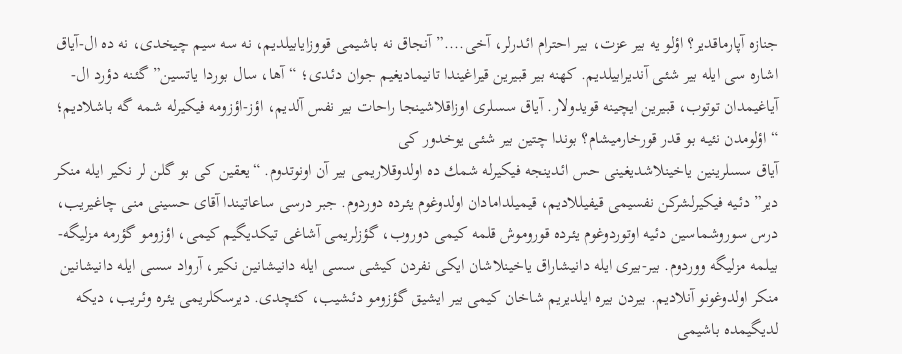جنازه آپارماقدیر؟ اؤلو یه بیر عزت، بیر احترام ائـدرلر، آخی....” آنجاق نه باشیمی قووزایابیلدیم، نه سه سیم چیخدی، نه ده ال-آیاق اشاره سی ایله بیر شئـی آندیرابیلدیم. كهنه بیر قبیرین قیراغیندا تانیمادیغیم جوان دئـدی؛ “آها، سال بوردا یاتسین” گئـنه دؤرد ال-آیاغیمدان توتوب، قبیرین ایچینه قویدولار. آیاق سسلری اوزاقلاشینجا راحات بیر نفس آلدیم، اؤز-اؤزومه فیكیرله شمه گه باشلادیم؛ “ اؤلومدن نئیـه بو قدر قورخارمیشام؟ بوندا چتین بیر شئـی یوخدور كی
آیاق سسلرینین یاخینلاشدیغینی حس ائـدینجه فیكیرله شمك ده اولدوقلاریمی بیر آن اونوتدوم. “یعقین كی بو گلن لر نكیر ایله منكر دیر” دئـیه فیكیرلشركن نفسیمی قیفیللادیم، قیمیلدامادان اولدوغوم یئـرده دوردوم. جبر درسی ساعاتیندا آقای حسینی منی چاغیریب، درس سوروشماسین دئـیه اوتوردوغوم یئـرده قوروموش قلمه كیمی دوروب، گؤزلریمی آشاغی تیكدیگیم كیمی، اؤزومو گؤرمه مزلیگه-بیلمه مزلیگه ووردوم. بیر-بیری ایله دانیشاراق یاخینلاشان ایكی نفردن كیشی سسی ایله دانیشانین نكیر، آرواد سسی ایله دانیشانین منكر اولدوغونو آنلادیم. بیردن بیره ایلدیریم شاخان كیمی بیر ایشیق گؤزومو دئـشیب، كئـچدی. دیرسكلریمی یئـره وئـریب، دیكه لدیگیمده باشیمی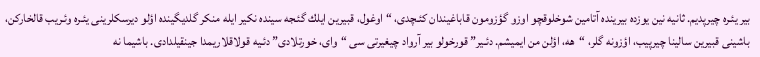بیر یئـره چیرپدیم. ثانیه نین یوزده بیرینده آتامین شوخلوقچو اوزو گؤزومون قاباغیندان كئـچدی، “اوغول، قبیرین ایلك گئـجه سینده نكیر ایله منكر گلدیگینده اؤلو دیرسكلرینی یئـره وئـریب قالخاركن، باشینی قبیرین سالینا چیرپیب، اؤزونه گلر، “هه، اؤلن من ایمیشم. دئـیر” قورخولو بیر آرواد چیغیرتی سی “وای، خورتلادی” دئـیه قولاقلاریمدا جینقیلدادی. باشیما نه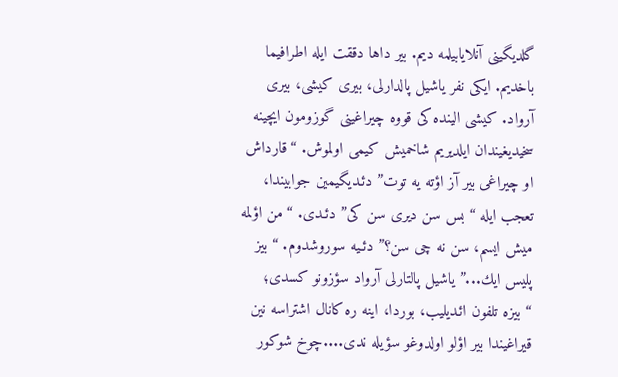گلدیگینی آنلایابیلمه دیم. بیر داها دققت ایله اطرافیما باخدیم. ایكی نفر یاشیل پالدارلی، بیری كیشی، بیری آرواد. كیشی الینده كی قووه چیراغینی گوزومون ایچینه سخیدیغیندان ایلدیریم شاخمیش كیمی اولموش. “قارداش او چیراغی بیر آز اؤته یه توت” دئـدیگیمین جوابیندا، تعجب ایله “بس سن دیری سن كی” دئـدی. “من اؤلمه میش ایسم، سن نه چی سن؟” دئـیه سوروشدوم. “بیز پلیس ایك...” یاشیل پالتارلی آرواد سؤزونو كسدی؛ “بیزه تلفون ائـدیلیب، بوردا، اینه ره كانال اشتراسه نین قیراغیندا بیر اؤلو اولدوغو سؤیله ندی....چوخ شوكور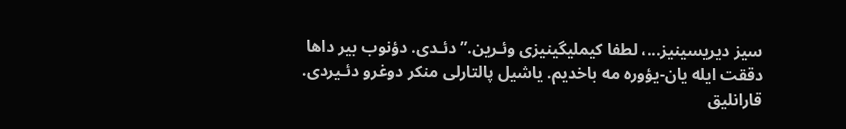سیز دیریسینیز...، لطفا كیملیگینیزی وئـرین.” دئـدی. دؤنوب بیر داها دققت ایله یان-یؤوره مه باخدیم. یاشیل پالتارلی منكر دوغرو دئـیردی. قارانلیق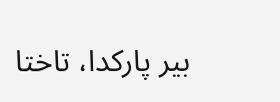بیر پاركدا، تاختا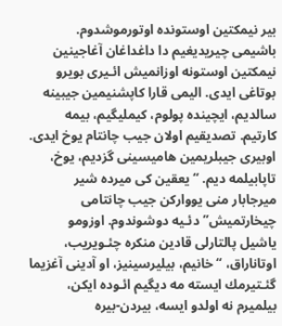بیر نیمكتین اوستونده اوتورموشدوم. باشیمی چیریدیغیم دا داغداغان آغاجینین نیمكتین اوستونه اوزانمیش ائـیری بویرو بوتاغی ایدی. الیمی قارا كاپشنیمین جیبینه سالدیم، ایچینده پولوم، كیملیگیم، بیمه كارتیم. تصدیقیم اولان جیب چانتام یوخ ایدی. اوبیری جیبلریمین هامیسینی گزدیم، یوخ، تاپابیلمه دیم. “یعقین كی میرده شیر میرجابار منی یوواركن جیب چانتامی چیخارتمیش” دئـیه دوشوندوم. اوزومو یاشیل پالتارلی قادین منكره چئـویریب، اوتاناراق، “خانیم، بیلیرسینیز، او آدینی آغزیما گئـتیرمك ایسته مه دیگیم ائـوده ایكن، بیلمیرم نه اولدو ایسه، بیردن-بیره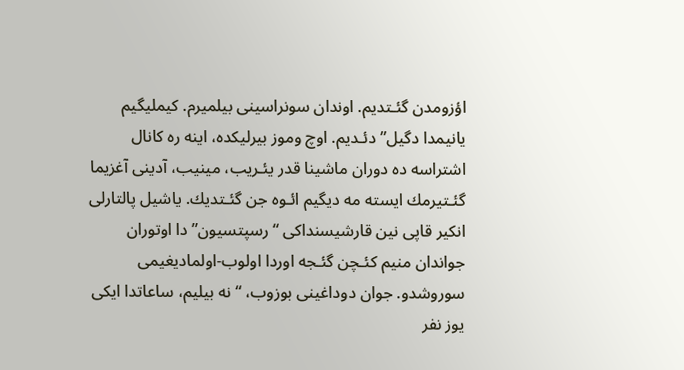اؤزومدن گئـتدیم. اوندان سونراسینی بیلمیرم. كیملیگیم یانیمدا دگیل” دئـدیم. اوچ وموز بیرلیكده، اینه ره كانال اشتراسه ده دوران ماشینا قدر یئـریب، مینیب، آدینی آغزیما گئـتیرمك ایسته مه دیگیم ائـوه جن گئـتدیك. یاشیل پالتارلی انكیر قاپی نین قارشیسنداكی “رسپتسیون” دا اوتوران جواندان منیم كئـچن گئـجه اوردا اولوب-اولمادیغیمی سوروشدو. جوان دوداغینی بوزوب، “نه بیلیم، ساعاتدا ایكی یوز نفر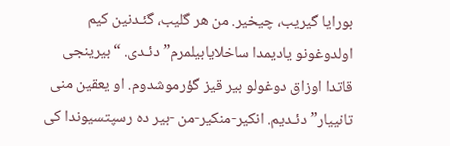بورایا گیریب، چیخیر. من هر گلیب، گئـدنین كیم اولدوغونو یادیمدا ساخلایابیلمرم” دئـدی. “بیرینجی قاتدا اوزاق دوغولو بیر قیز گؤرموشدوم. او یعقین منی تانییار” دئـدیم. انكیر-منكیر-من -بیر ده رسپتسیوندا كی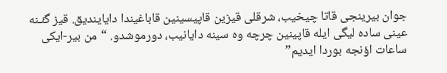جوان بیرینجی قاتا چیخیب، شرقلی قیزین قاپیسینین قاباغیندا دایایندیق. قیز گئـنه عینی ساده لیگی ایله قاپینین چرچه وه سینه دایانیب، دورموشدو. “من بیر-ایكی ساعات اؤنجه بوردا ایدیم”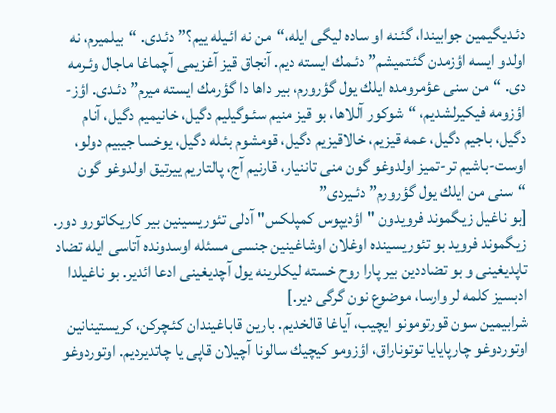دئـدیگیمین جوابیندا، گئـنه او ساده لیگی ایله،“من نه ائـیله ییم؟” دئـدی. “بیلمیرم، نه اولدو ایسه اؤزمدن گئـتمیشم” دئـمك ایسته دیم. آنجاق قیز آغزیمی آچماغا ماجال وئـرمه دی. “من سنی عؤمرومده ایلك یول گؤرورم، بیر داها دا گؤرمك ایسته میرم” دئـدی. اؤز-اؤزومه فیكیرلشدیم، “شوكور آللاها، بو قیز منیم سئـوگیلیم دگیل، خانیمیم دگیل، آنام دگیل، باجیم دگیل، عمه قیزیم، خالاقیزیم دگیل، قومشوم بئـله دگیل، یوخسا جیبیم دولو، اوست-باشیم تر-تمیز اولدوغو گون منی تاننیار، قارنیم آج، پالتاریم ییرتیق اولدوغو گون “سنی من ایلك یول گؤرورم” دئـیردی”
[بو ناغیل زیگموند فرویدون "اؤدیپوس کمپلکس" آدلی تئوریسینین بیر کاریکاتورو دور. زیگموند فروید بو تئوریسینده اوغلان اوشاغینین جنسی مسئله اوسدونده آتاسی ایله تضاد تاپدیغینی و بو تضاددین بیر پارا روح خسته لیکلرینه یول آچدیغینی ادعا ائدیر. بو ناغیلدا ادبسیز کلمه لر وارسا، موضوع نون گرگی دیر.]
شرابیمین سون قورتومونو ایچیب، آیاغا قالخدیم. بارین قاباغیندان كئـچركن، كریستینانین اوتوردوغو چارپایایا توتوناراق، اؤزومو كیچیك سالونا آچیلان قاپی یا چاتدیردیم. اوتوردوغو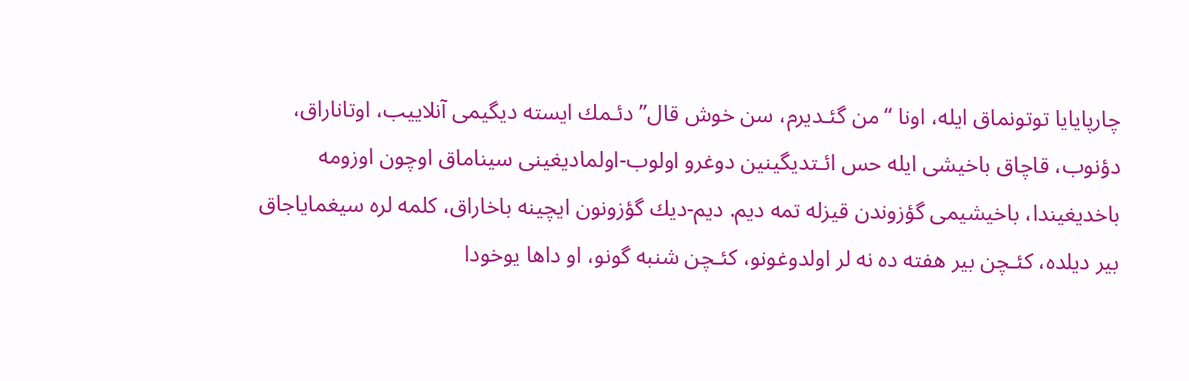چارپایایا توتونماق ایله، اونا “من گئـدیرم، سن خوش قال” دئـمك ایسته دیگیمی آنلاییب، اوتاناراق، دؤنوب، قاچاق باخیشی ایله حس ائـتدیگینین دوغرو اولوب-اولمادیغینی سیناماق اوچون اوزومه باخدیغیندا، باخیشیمی گؤزوندن قیزله تمه دیم. دیم-دیك گؤزونون ایچینه باخاراق، كلمه لره سیغمایاجاق بیر دیلده، كئـچن بیر هفته ده نه لر اولدوغونو، كئـچن شنبه گونو، او داها یوخودا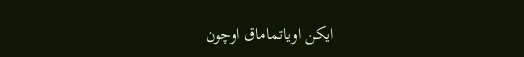ایكن اویاتماماق اوچون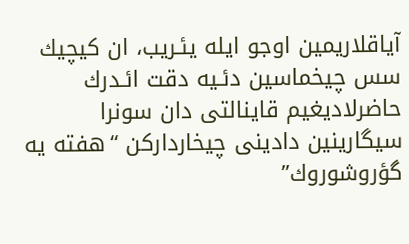آیاقلاریمین اوجو ایله یئـریب، ان كیچیك سس چیخماسین دئـیه دقت ائـدرك حاضرلادیغیم قاینالتی دان سونرا سیگارینین دادینی چیخارداركن “هفته یه گؤروشوروك”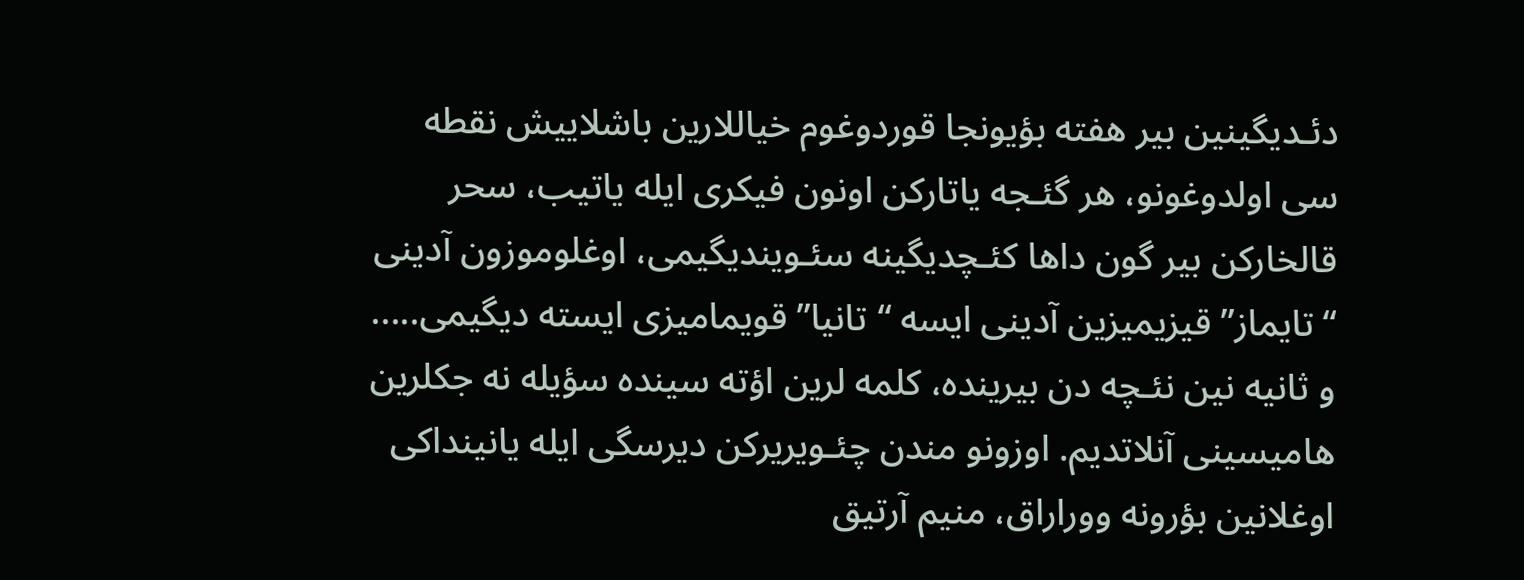دئـدیگینین بیر هفته بؤیونجا قوردوغوم خیاللارین باشلاییش نقطه سی اولدوغونو، هر گئـجه یاتاركن اونون فیكری ایله یاتیب، سحر قالخاركن بیر گون داها كئـچدیگینه سئـویندیگیمی، اوغلوموزون آدینی “تایماز” قیزیمیزین آدینی ایسه “تانیا” قویمامیزی ایسته دیگیمی..... و ثانیه نین نئـچه دن بیرینده، كلمه لرین اؤته سینده سؤیله نه جكلرین هامیسینی آنلاتدیم. اوزونو مندن چئـویریركن دیرسگی ایله یانینداكی اوغلانین بؤرونه ووراراق، منیم آرتیق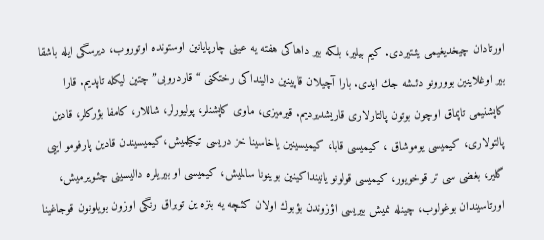اورتادان چیخدیغیمی یئـتیردی. كیم بیلیر، بلكه بیر داهاكی هفته یه عینی چارپایانین اوستونده اوتوروب، دیرسگی ایله باشقا بیر اوغلاینین بوورونو دئـشه جك ایدی. بارا آچیلان قاپینین دالینداكی رختكنی “قاردروبی” چتین لیكله تاپدیم. قارا كاپشنیمی تاپماق اوچون بوتون پالتارلاری قاریشدیردیم. قیرمیزی، ماوی كاپشنلر، پولیورلر، شاللار، كامفا بؤركلر، قادین پالتولاری، كیمیسی یوموشاق ، كیمیسی قابا، كیمیسینین یاخاسینا خز دریسی تیكیلمیش،كیمیسیندن قادین پارفومو اییی گلیر، بغضی سی تر قوخویور، كیمیسی قولونو یانینداكینین بوینونا سالمیش، كیمیسی او بیریلره دالیسینی چئـویرمیش، اورتاسیندان بوغولوب، چینله نمیش بیریسی اؤزوندن بؤبوك اولان كئـچه یه بنزه ین توبراق رنگی اوزون بویلونون قوجاغینا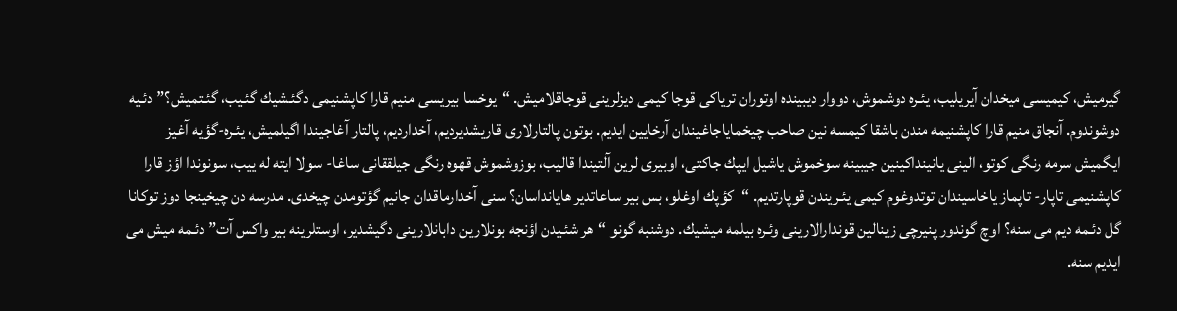گیرمیش، كیمیسی میخدان آیریلیب، یئـره دوشموش، دووار دیبینده اوتوران تریاكی قوجا كیمی دیزلرینی قوجاقلامیش. “یوخسا بیریسی منیم قارا كاپشنیمی دگئـشیك گئـیب، گئـتمیش؟” دئـیه دوشوندوم. آنجاق منیم قارا كاپشنیمه مندن باشقا كیمسه نین صاحب چیخمایاجاغیندان آرخایین ایدیم. بوتون پالتارلاری قاریشدیردیم، آخداردیم، پالتار آغاجیندا اگیلمیش، یئـره-گؤیه آغیز ایگمیش سرمه رنگی كوتو، الینی یانینداكینین جیبینه سوخموش یاشیل ایپك جاكتی، اوبیری لرین آلتیندا قالیب، بوزوشموش قهوه رنگی جیلققانی ساغا- سولا ایته له ییب، سونوندا اؤز قارا كاپشنیمی تاپار- تاپماز یاخاسیندان توتدوغوم كیمی یئـریندن قوپارتدیم. “كؤپك اوغلو، بس بیر ساعاتدیر هایانداسان؟ سنی آخدارماقدان جانیم گؤتومدن چیخدی. مدرسه دن چیخینجا دوز توكانا گل دئـمه دیم می سنه؟ اوچ گوندور پنیرچی زینالین قوندارالارینی وئـره بیلمه میشیك. دوشنبه گونو “هر شئـیدن اؤنجه بونلارین دابانلارینی دگیشدیر، اوستلرینه بیر واكس آت” دئـمه میش می ایدیم سنه.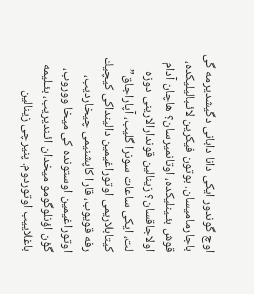اوچ گوندور ایكی دانا دابانی دگیشدیرمه گی باجارمامیسان. بوتون فیكرین لائـبالیلیكده، قوش بئـینلیكده، اوتانمیرسان؟ هاچان آدام اولاجاقسان؟ زینالین قوندارالارینی دوزه لت، ایكی ساعات سونرا گلیب، آپاراجاق”
كیتابلاریمی اوتوراغیمین دالینداكی كیچیك رفه قویوب، قارا كاپشنیمی چیخاردیب، اوتوراغیمین اوستونده كی میخا ووروب، گؤن اؤنلوگومو میخدان ائـندیریب، بئـلیمه باغلاییب اوتوردوم. پنیرچی زینالین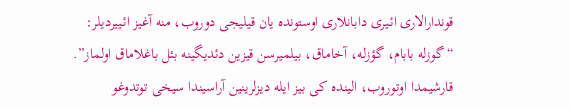قوندارالاری ائـیری دابانلاری اوستونده یان قیلیجی دوروب، منه آغیز ائـییردیلر: “گوزله بابام، گؤزله، آخاماق، بیلمیرسن قیزین دئدیگینه بئل باغلاماق اولماز”. قارشیمدا اوتوروب، الینده كی بیز ایله دیزلرینین آراسیندا سیخی توتدوغو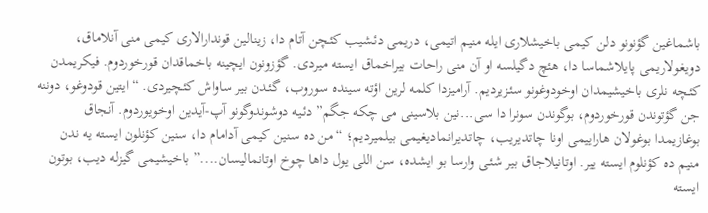باشماغین گؤنونو دلن كیمی باخیشلاری ایله منیم اتیمی، دریمی دئـشیب كئـچن آتام دا، زینالین قوندارالاری كیمی منی آنلاماق، دویغولاریمی پایلاشماسا دا، هئچ دگیلسه او آن منی راحات بیراخماق ایسته میردی. گؤزونون ایچینه باخماقدان قورخوردوم. فیكریمدن كئـچه نلری باخیشیمدان اوخودوغونو سئـزیردیم. آرامیزدا كلمه لرین اؤته سینده سوروب، گئـدن بیر ساواش كئـچیردی. “ایتین قودوغو، دوننه جن گؤتوندن قورخوردوم، بوگوندن سونرا دا سی...نین بلاسینی می چكه جگم” دئـیه دوشوندوگونو آپ-آیدین اوخویوردوم. آنجاق بوغازیمدا بوغولان هاراییمی اونا چاتدیریب، چاتدیرانمادیغیمی بیلمیردیم؛ “من ده سنین كیمی آدامام دا، سنین كؤنلون ایسته یه ندن منیم ده كؤنلوم ایسته ییر. اوتانیلاجاق بیر شئـی وارسا بو ایشده، سن اللی یول داها چوخ اوتانمالیسان....” باخیشیمی گیزله دیب، بوتون ایسته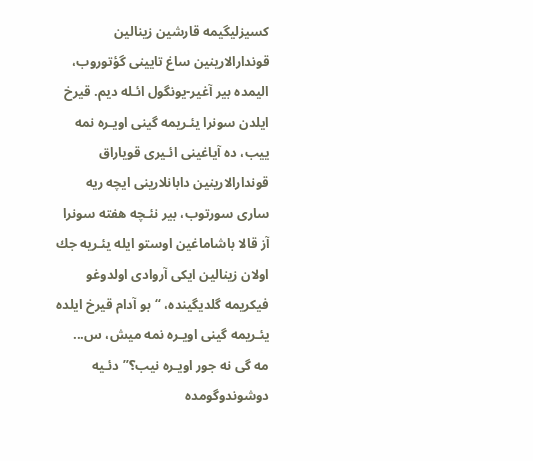كسیزلیگیمه قارشین زینالین قوندارالارینین ساغ تایینی گؤتوروب، الیمده بیر آغیر-یونگول ائـله دیم. قیرخ ایلدن سونرا یئـریمه گینی اویـره نمه ییب، ده آیاغینی ائـیری قویاراق قوندارالارینین دابانلارینی ایچه ریه ساری سورتوب، بیر نئـچه هفته سونرا آز قالا باشاماغین اوستو ایله یئـریه جك اولان زینالین ایكی آروادی اولدوغو فیكریمه گلدیگینده، “بو آدام قیرخ ایلده یئـریمه گینی اویـره نمه میش، س... مه گی نه جور اویـره نیب؟” دئـیه دوشوندوگومده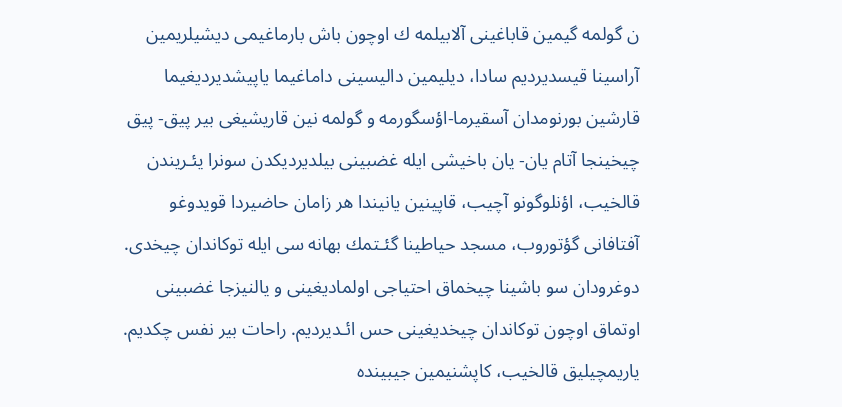ن گولمه گیمین قاباغینی آلابیلمه ك اوچون باش بارماغیمی دیشیلریمین آراسینا قیسدیردیم سادا، دیلیمین دالیسینی داماغیما یاپیشدیردیغیما قارشین بورنومدان آسقیرما-اؤسگورمه و گولمه نین قاریشیغی بیر پیق- پیق چیخینجا آتام یان- یان باخیشی ایله غضبینی بیلدیردیكدن سونرا یئـریندن قالخیب، اؤنلوگونو آچیب، قاپینین یانیندا هر زامان حاضیردا قویدوغو آفتافانی گؤتوروب، مسجد حیاطینا گئـتمك بهانه سی ایله توكاندان چیخدی. دوغرودان سو باشینا چیخماق احتیاجی اولمادیغینی و یالنیزجا غضبینی اوتماق اوچون توكاندان چیخدیغینی حس ائـدیردیم. راحات بیر نفس چكدیم. یاریمچیلیق قالخیب، كاپشنیمین جیبینده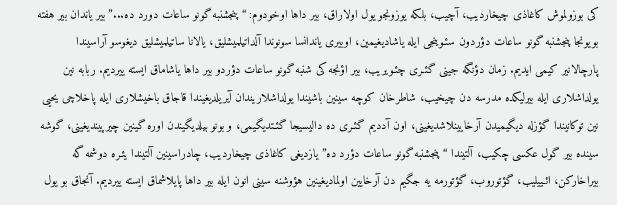كی بوزولموش كاغاذی چیخاردیب، آچیب، بلكه یوزونجو یول اولاراق، بیر داها اوخودوم: “پنجشنبه گونو ساعات دورد ده...” بیر یاندان بیر هفته بویونجا پنجشنبه گونو ساعات دؤردون سئـوینجی ایله یاشادیغیمین، اوبیری یاندانسا سونوندا آلداتیلمیشلیق، یالانا ساتیلمیشلیق دیغوسو آراسیندا پارچالانیر كیمی ایدیم. زمان دؤنگه جینی گئـری چئـویریب، بیر اؤنجه كی شنبه گونو ساعات دؤردو بیر داها یاشاماق ایسته ییردیم. ربابه نین یولداشلاری ایله بیرلیكده مدرسه دن چیخیب، شاطرخان كوچه سینین باشیندا یولداشلاریندان آیریلدیغیندا قاجاق باخیشلاری ایله پاخلاچی یحیی نین توكانیندا گؤزله دیگیمیدن آرخایینلاشدیغینی، اون آددیم گئـری ده دالیسیجا گئـتدیگیمی، و بونو بیلدیگیندن اوره گینین چیرپیندیغینی، گوشه سینده بیر گول عكسی چكیب، آلتیندا “پنجشنبه گونو ساعات دؤرد ده” یازدیغی كاغاذی چیخاردیب، چادراسینین آلتیندا یئـره دوشمه گه بیراخاركن، ائـییلیب، گؤتوروب، گؤتورمه یه جگیم دن آرخایین اولمادیغینین هؤوشنه سینی انون ایله بیر داها پایلاشماق ایسته ییردیم. آنجاق بو یول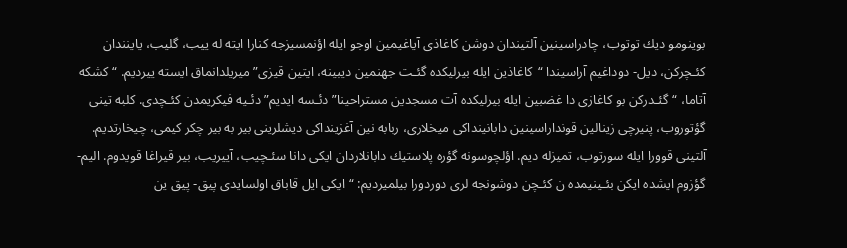بوینومو دیك توتوب، چادراسینین آلتیندان دوشن كاغاذی آیاغیمین اوجو ایله اؤنمسیزجه كنارا ایته له ییب، گلیب، یاینندان كئـچركن، دیل- دوداغیم آراسیندا “كاغاذین ایله بیرلیكده گئـت جهنمین دیبینه، ایتین قیزی” میریلدانماق ایسته ییردیم. “كشكه آتاما، “گئـدركن بو كاغازی دا غضبین ایله بیرلیكده آت مسجدین مستراحینا” دئـسه ایدیم” دئـیه فیكریمدن كئـچدی. كلبه تینی گؤتوروب، پنیرچی زینالین قونداراسینین دابانینداكی میخلاری، ربابه نین آغزینداكی دیشلرینی بیر به بیر چكر كیمی، چیخارتدیم. آلتینی قوورا ایله سورتوب، تمیزله دیم. اؤلچوسونه گؤره پلاستیك دابانلاردان ایكی دانا سئـچیب، آییریب، بیر قیراغا قویدوم. الیم-گؤزوم ایشده ایكن بئـینیمده ن كئـچن دوشونجه لری دوردورا بیلمیردیم: “ایكی ایل قاباق اولسایدی پیق- پیق ین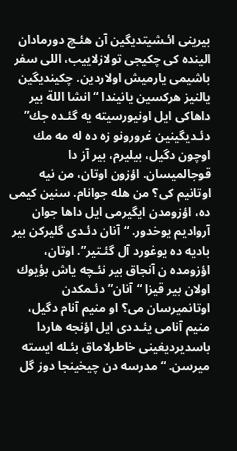بیرینی ائـشیتدیگین آن هئـچ دورمادان الینده كی چكیجی تولازلاییب، اللی سفر باشیمی یارمیش اولاردین. چكیندیگین یالنیز هركسین یانیندا “انشا اللة بیر داهاكی ایل اونیورسیته یه گئـده جك” دئـدیگینین غرورونو زه ده له مه مك اوچون دگیل، بیلیرم، بیر آز دا قوجالمیسان. اؤزون اوتان، من نیه اوتانیم كی؟ من هله جوانام. سنین كیمی ده، اؤزومدن ایگیرمی ایل داها جوان آروادیم یوخدور. “آنان دئـدی گلیركن بیر بادیه ده یوغورد آل گئـتیر”. اوتان، اؤزومده ن آنجاق بیر نئـچه یاش بؤیوك اولان بیر قیزا “آنان” دئـمكدن اوتانمیرسان می؟ او منیم آنام دگیل، منیم آنامی یئـددی ایل اؤنجه هاردا باسدیردیغینی خاطرلاماق بئـله ایسته میرسن. “مدرسه دن چیخینجا دوز گل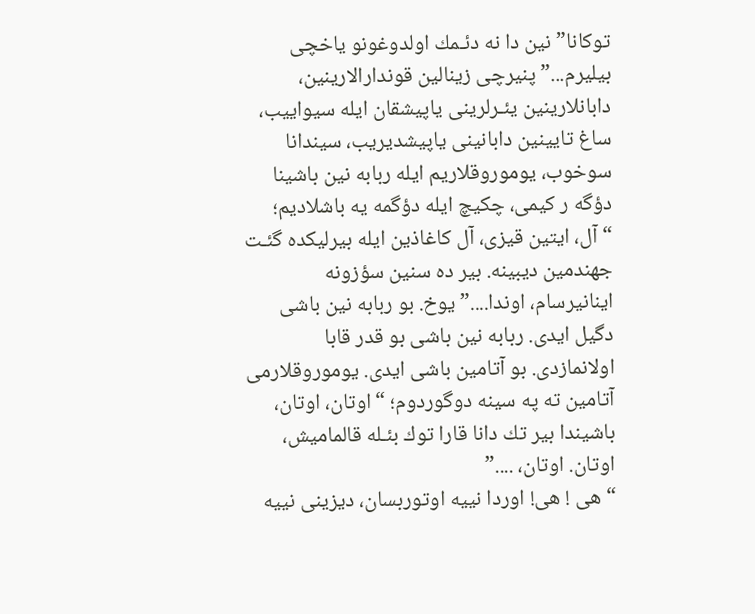توكانا” نین دا نه دئـمك اولدوغونو یاخچی بیلیرم...” پنیرچی زینالین قوندارالارینین، دابانلارینین یئـرلرینی یاپیشقان ایله سیواییب، ساغ تایینین دابانینی یاپیشدیریب، سیندانا سوخوب، یوموروقلاریم ایله ربابه نین باشینا دؤگه ر كیمی، چكیچ ایله دؤگمه یه باشلادیم؛ “آل، ایتین قیزی، آل كاغاذین ایله بیرلیكده گئـت جهندمین دیبینه. بیر ده سنین سؤزونه اینانیرسام، اوندا....” یوخ. بو ربابه نین باشی دگیل ایدی. ربابه نین باشی بو قدر قابا اولانمازدی. بو آتامین باشی ایدی. یوموروقلارمی آتامین ته په سینه دوگوردوم؛ “اوتان، اوتان، باشیندا بیر تك دانا قارا توك بئـله قالمامیش، اوتان. اوتان، ....”
“ هی ! هی! اوردا نییه اوتوربسان، دیزینی نییه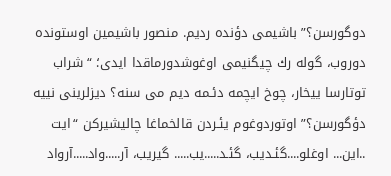دوگورسن؟” باشیمی دؤنده ردیم. منصور باشیمین اوستونده دوروب، گوله رك چیگنیمی اوغوشدورماقدا ایدی؛ “شراب توتارسا ییخار، چوخ ایچمه دئـمه دیم می سنه؟ دیزلرینی نییه دؤگورسن؟” اوتوردوغوم یئـردن قالخماغا چالیشیركن “ایت ..این... اوغلو....گئـدیب، گئـد.....یب..... گیریب، آر.....واد.....آرواد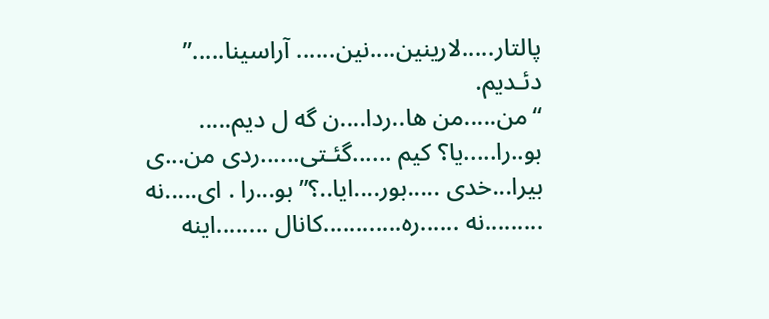پالتار.....لارینین....نین...... آراسینا.....” دئـدیم.
“من.....من ها..ردا....ن گه ل دیم..... بو..را.....یا؟ كیم ......گئـتی......ردی من...ی بیرا...خدی .....بور....ایا..؟” بو...را . ای.....نه .........نه ......ره............كانال ........اینه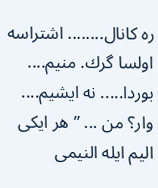ره كانال........ اشتراسه اولسا گرك. منیم.... بوردا..... نه ایشیم.... وار؟ من ... ” هر ایكی الیم ایله النیمی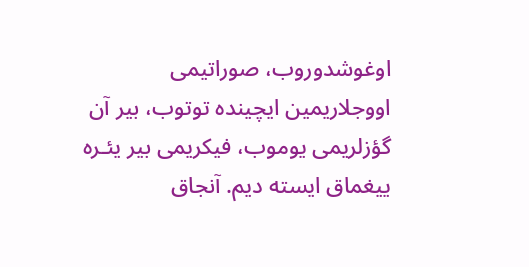اوغوشدوروب، صوراتیمی اووجلاریمین ایچینده توتوب، بیر آن گؤزلریمی یوموب، فیكریمی بیر یئـره ییغماق ایسته دیم. آنجاق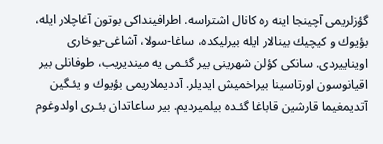گؤزلریمی آچینجا اینه ره كانال اشتراسه. اطرافینداكی بوتون آغاچلار ایله، بؤیوك و كیچیك بینالار ایله بیرلیكده، ساغا-سولا، آشاغی-یوخاری اویناییردی. سانكی كؤلن شهرینی بیر گئـمی یه میندیریب، طوفانلی بیر اقیانوسون اورتاسینا بیراخمیش ایدیلر. آددیملاریمی بؤیوك و یئـگین آتدیمغیما قارشین قاباغا گئـده بیلمیردیم. بیر ساعاتدان بئـری اولدوغوم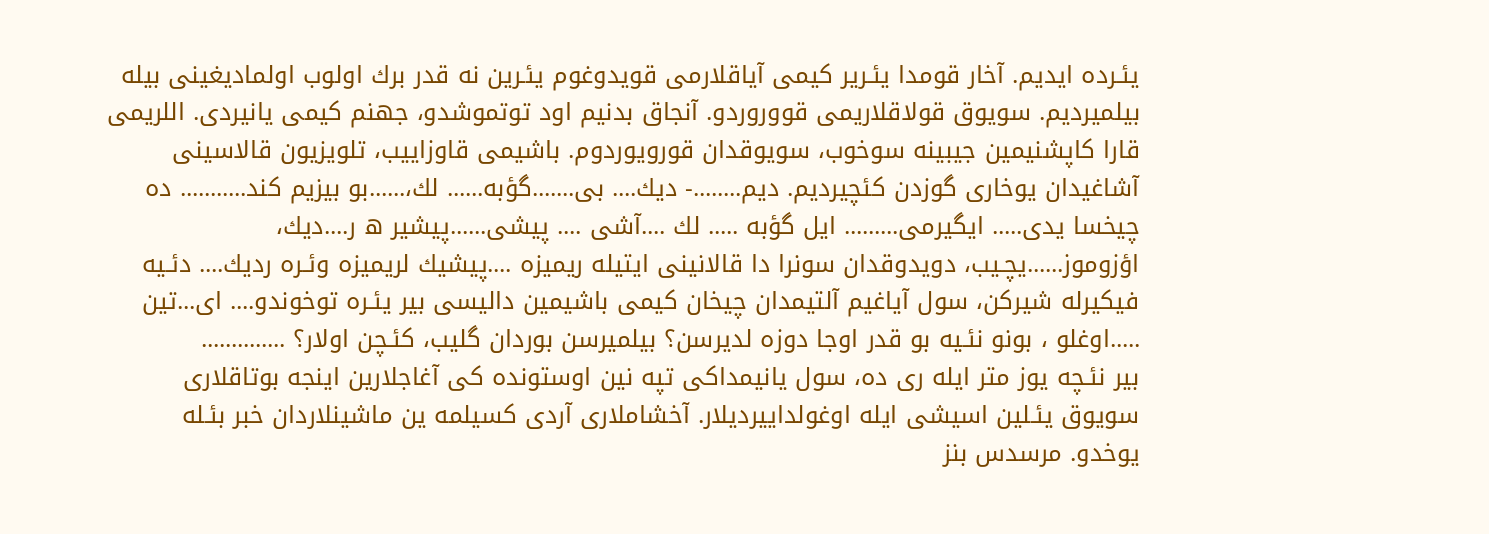یئـرده ایدیم. آخار قومدا یئـریر كیمی آیاقلارمی قویدوغوم یئـرین نه قدر برك اولوب اولمادیغینی بیله بیلمیردیم. سویوق قولاقلاریمی قووروردو. آنجاق بدنیم اود توتموشدو، جهنم كیمی یانیردی. اللریمی قارا كاپشنیمین جیبینه سوخوب، سویوقدان قورویوردوم. باشیمی قاوزاییب، تلویزیون قالاسینی آشاغیدان یوخاری گوزدن كئچیردیم. دیم........- دیك.... بی.......گؤبه...... لك،......بو بیزیم كند........... ده چیخسا یدی..... ایگیرمی......... ایل گؤبه ..... لك ....آشی .... پیشی......پیشیر ه ر....دیك، اؤزوموز......یچـیب، دویدوقدان سونرا دا قالانینی ایتیله ریمیزه ....پیشیك لریمیزه وئـره ردیك.... دئـیه فیكیرله شیركن، سول آیاغیم آلتیمدان چیخان كیمی باشیمین دالیسی بیر یئـره توخوندو.... ای...تین .....اوغلو ، بونو نئـیه بو قدر اوجا دوزه لدیرسن؟ بیلمیرسن بوردان گلیب، كئـچن اولار؟ ..............
بیر نئـچه یوز متر ایله ری ده، سول یانیمداكی تپه نین اوستونده كی آغاجلارین اینجه بوتاقلاری سویوق یئـلین اسیشی ایله اوغولداییردیلار. آخشاملاری آردی كسیلمه ین ماشینلاردان خبر بئـله یوخدو. مرسدس بنز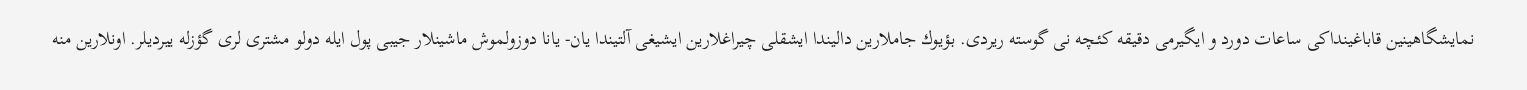نمایشگاهینین قاباغینداكی ساعات دورد و ایگیرمی دقیقه كئـچه نی گوسته ریردی. بؤیوك جاملارین دالیندا ایشقلی چیراغلارین ایشیغی آلتیندا یان- یانا دوزولموش ماشینلار جیبی پول ایله دولو مشتری لری گؤزله ییردیلر. اونلارین منه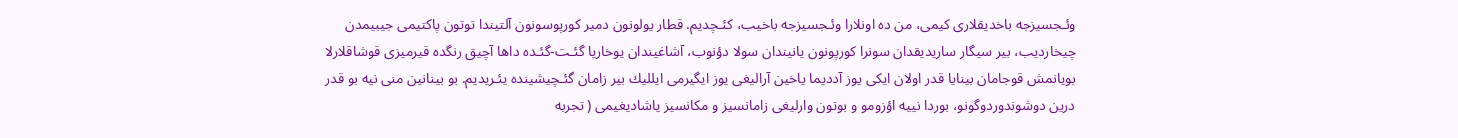وئـجسیزجه باخدیقلاری كیمی، من ده اونلارا وئـجسیزجه باخیب، كئـچدیم. قطار یولونون دمیر كورپوسونون آلتیندا توتون پاكتیمی جیبیمدن چیخاردیب، بیر سیگار ساریدیقدان سونرا كورپونون یانیندان سولا دؤنوب، آشاغیندان یوخاریا گئـت-گئـده داها آچیق رنگده قیرمیزی قوشاقلارلا بویانمش قوجامان بینایا قدر اولان ایكی یوز آددیما یاخین آرالیغی یوز ایگیرمی ایللیك بیر زامان گئـچیشینده یئـریدیم. بو بینانین منی نیه بو قدر درین دوشوندوردوگونو، بوردا نییه اؤزومو و بوتون وارلیغی زامانسیز و مكانسیز یاشادیغیمی ( تجربه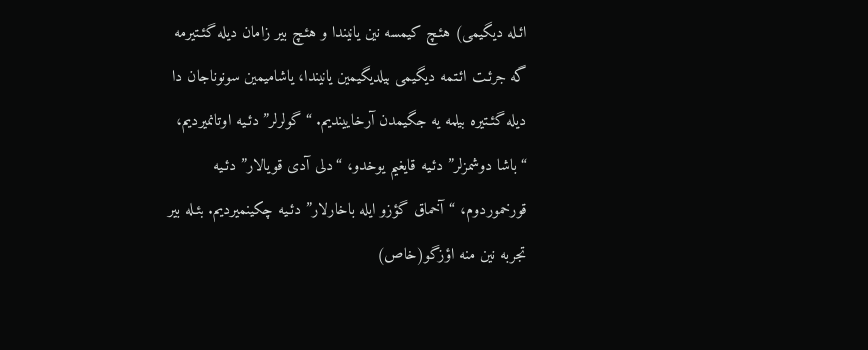ائـله دیگیمی) هئـچ كیمسه نین یانیندا و هئـچ بیر زامان دیله گئـتیرمه گه جرئـت ائـتمه دیگیمی بیلدیگیمین یانیندا، یاشامیمین سونوناجان دا دیله گئـتیره بیلمه یه جگیمدن آرخاییندیم. “گولرلر” دئـیه اوتانمیردیم، “باشا دوشمزلر” دئـیه قایغیم یوخدو، “دلی آدی قویالار” دئـیه قورخموردوم، “آخماق گؤزو ایله باخارلار” دئـیه چكینمیردیم. بئـله بیر تجربه نین منه اؤزگو(خاص)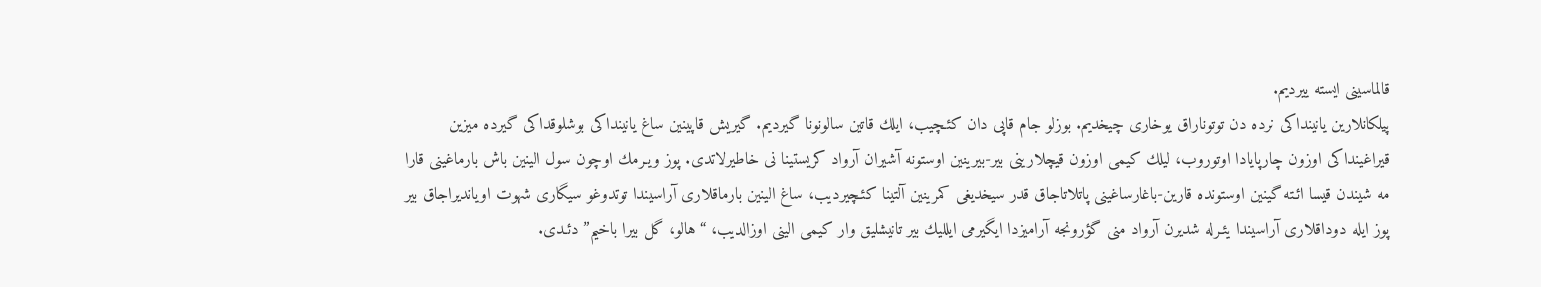قالماسینی ایسته ییردیم.
پیلكانلارین یانینداكی نرده دن توتوناراق یوخاری چیخدیم. بوزلو جام قاپی دان كئـچیب، ایلك قاتین سالونونا گیردیم. گیریش قاپینین ساغ یانینداكی بوشلوقداكی گیرده میزین قیراغینداكی اوزون چارپایادا اوتوروب، لیلك كیمی اوزون قیچلارینی بیر-بیرینین اوستونه آشیران آرواد كریستینا نی خاطیرلاتدی. پوز ویـرمك اوچون سول الینین باش بارماغینی قارا مه شیندن قیسا ائـته گینین اوستونده قارین-باغارساغینی پاتلاتاجاق قدر سیخدیغی كمرینین آلتینا كئـچیردیب، ساغ الینین بارماقلاری آراسیندا توتدوغو سیگاری شهوت اویاندیراجاق بیر پوز ایله دوداقلاری آراسیندا یئـرله شدیرن آرواد منی گؤرونجه آرامیزدا ایگیرمی ایللیك بیر تانیشلیق وار كیمی الینی اوزالدیب، “هالو، گل بیرا باخیم” دئـدی.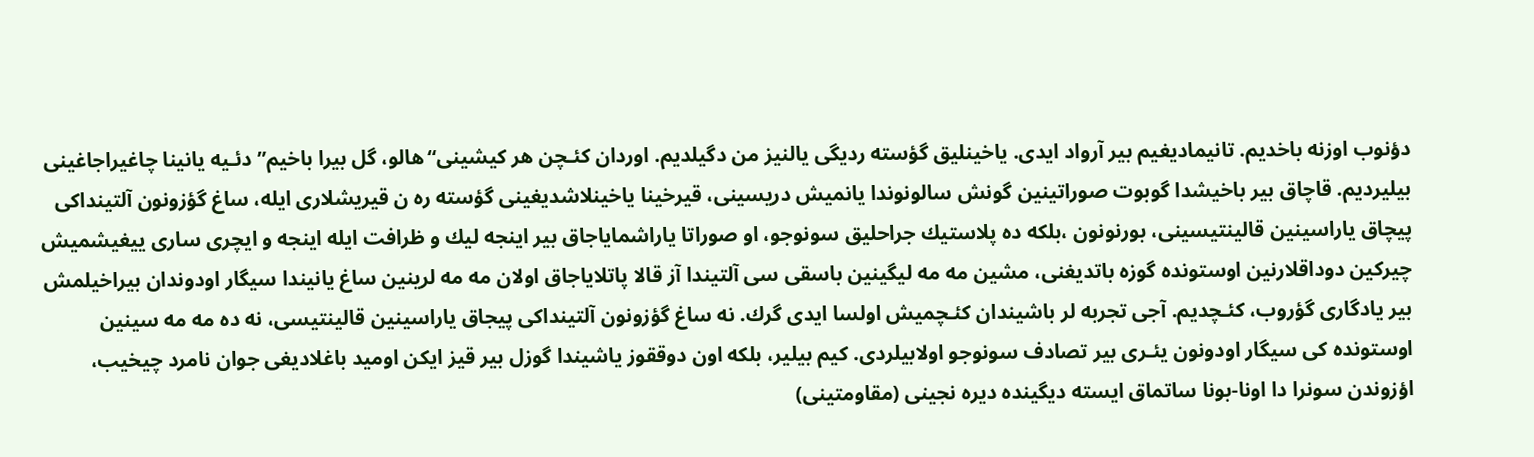دؤنوب اوزنه باخدیم. تانیمادیغیم بیر آرواد ایدی. یاخینلیق گؤسته ردیگی یالنیز من دگیلدیم. اوردان كئـچن هر كیشینی“هالو، گل بیرا باخیم” دئـیه یانینا چاغیراجاغینی بیلیردیم. قاچاق بیر باخیشدا گوبوت صوراتینین گونش سالونوندا یانمیش دریسینی، قیرخینا یاخینلاشدیغینی گؤسته ره ن قیریشلاری ایله، ساغ گؤزونون آلتینداكی پیچاق یاراسینین قالینتیسینی، بورنونون ،بلكه ده پلاستیك جراحلیق سونوجو، او صوراتا یاراشمایاجاق بیر اینجه لیك و ظرافت ایله اینجه و ایچری ساری ییغیشمیش چیركین دوداقلارنین اوستونده گوزه باتدیغنی، مشین مه مه لیگینین باسقی سی آلتیندا آز قالا پاتلایاجاق اولان مه مه لرینین ساغ یانیندا سیگار اودوندان بیراخیلمش بیر یادگاری گؤروب، كئـچدیم. آجی تجربه لر باشیندان كئـچمیش اولسا ایدی گرك. نه ساغ گؤزونون آلتینداكی پیجاق یاراسینین قالینتیسی، نه ده مه مه سینین اوستونده كی سیگار اودونون یئـری بیر تصادف سونوجو اولابیلردی. كیم بیلیر، بلكه اون دوققوز یاشیندا گوزل بیر قیز ایكن اومید باغلادیغی جوان نامرد چیخیب، اؤزوندن سونرا دا اونا-بونا ساتماق ایسته دیگینده دیره نجینی (مقاومتینی)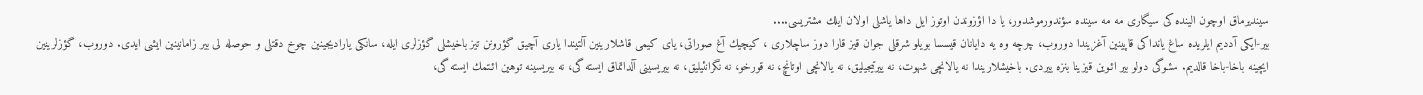سیندیرماق اوچون الینده كی سیگاری مه مه سینده سؤندورموشدور، یا دا اؤزوندن اوتوز ایل داها یاشلی اولان ایلك مشتریسی....
بیر-ایكی آددیم ایلریده ساغ یانداكی قاپینین آغزیندا دوروب، چرچه وه یه دایانان قیسسا بویلو شرقلی جوان قیز قارا دوز ساچلاری ، كیچیك آغ صوراتی، یای كیمی قاشلارینین آلتیندا یاری آچیق گؤرونن تیز باخیشلی گؤزلری ایله، سانكی یارادیجینین چوخ دقتلی و حوصله لی بیر زامانینین ایشی ایدی. دوروب، گؤزلرینین ایچینه باخا-باخا قالدیم. سئـوگی دولو بیر ائـوین قیزینا بنزه ییردی. باخیشلاریندا نه یالانچی شهوت، نه ییرتیجیلیق، نه یالانچی اوتانچ، نه قورخو، نه نگرانئیلیق، نه بیریسینی آلداتماق ایسته گی، نه بیریسینه توهین ائـتمك ایسته گی،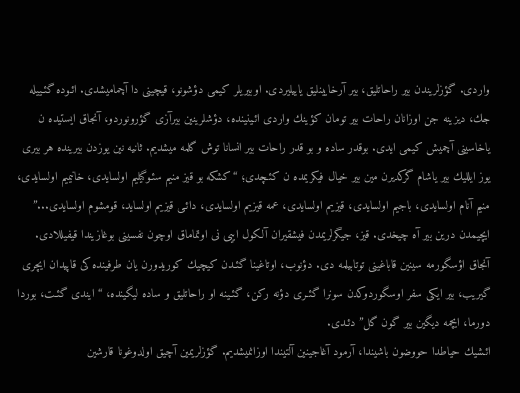واردی. گؤزلریندن بیر راحاتلیق، بیر آرخایینلیق یاییلیردی. اوبیریلر كیمی دؤشونو، قیچینی دا آچمامیشدی. ائـوده گئـییله جك، دیزینه جن اوزانان راحات بیر تومان كؤینك واردی ائـینینده، دؤشلرینین بیرآزی گؤرونوردو، آنجاق ایستیده ن یاخاسینی آچمیش كیمی ایدی. بوقدر ساده و بو قدر راحات بیر انسانا توش گلمه میشدیم. ثانیه نین یوزدن بیرینده هر بیری یوز ایللیك بیر یاشام گركدیرن مین بیر خیال فیكریمده ن كئـچدی؛ “كشكه بو قیز منیم سئـوگیلیم اولسایدی، خانیمیم اولسایدی، منیم آنام اولسایدی، باجیم اولسایدی، قیزیم اولسایدی، عمه قیزیم اولسایدی، دائـی قیزیم اولساید، قومشوم اولسایدی...” ایچیمدن درین بیر آه چیخدی. قیز، جیگرلریمدن فیشقیران آلكول اییی نی اوتماماق اوچون نفسینی بوغازیندا قیفیللادی. آنجاق اؤسگورمه سینین قاباغینی توتابیلمه دی. دؤنوب، اوتاغینا گئـدن كیچیك كوریدورن یان طرفینده كی قاپیدان ایچری گیریب، بیر ایكی سفر اوسگوردوكدن سونرا گئـری دؤنه ركن، گئـینه او راحاتلیق و ساده لیگینده، “ ایندی گئـت، بوردا دورما، ایچمه دیگین بیر گون گل” دئـدی.
ائـشیك حیاطدا حووضون باشیندا، آرمود آغاجینین آلتیندا اوزانمیشدیم. گؤزلریمین آچیق اولدوغونا قارشین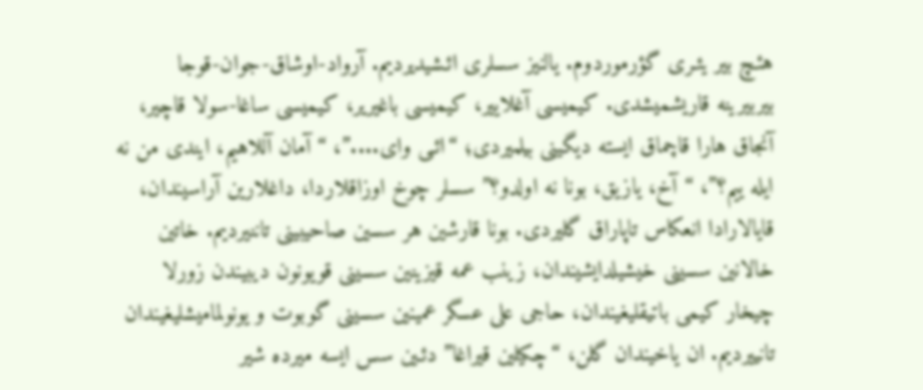هئـچ بیر یئـری گؤرموردوم. یالنیز سسلری ائـشیدیردیم. آرواد-اوشاق-جوان-قوجا بیربیرینه قاریشمیشدی. كیمیسی آغلاییر، كیمیسی باغیریر، كیمیسی ساغا-سولا قاچیر، آنجاق هارا قاچماق ایسته دیگینی بیلمیردی؛ “ائـی وای....”، “آمان آللاهیم، ایندی من نه ایله ییم؟”، “آخ، یازیق، بونا نه اولدو؟” سسلر چوخ اوزاقلاردا، داغلارین آراسیندان، قایالارادا انعكاس تاپاراق گلیردی. بونا قارشین هر سسین صاحیبینی تاننیردیم. خاتین خالانین سسینی خیشیلدایشیندان، زینب عمه قیزینین سسینی قویونون دیبیندن زورلا چیخار كیمی باتیقلیغیندان، حاجی علی عسگر عمینین سسینی گوبوت و یونولمامیشلیغیندان تانییردیم. ان یاخیندان گلن، “چكیلین قیراغا” دئـین سس ایسه میرده شیر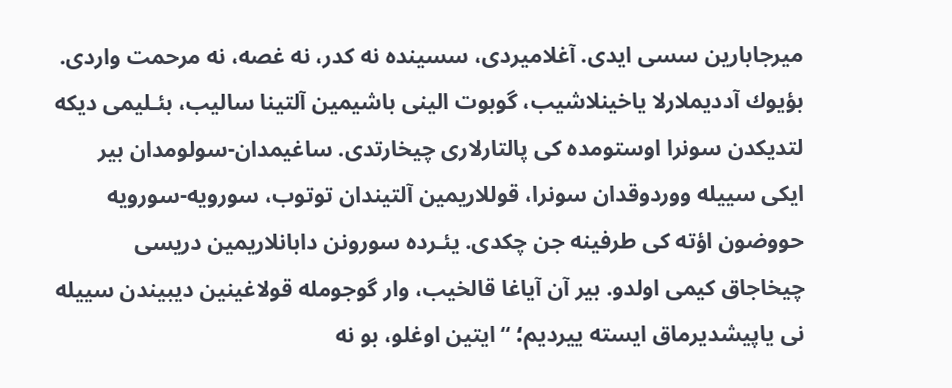میرجابارین سسی ایدی. آغلامیردی، سسینده نه كدر، نه غصه، نه مرحمت واردی. بؤیوك آددیملارلا یاخینلاشیب، گوبوت الینی باشیمین آلتینا سالیب، بئـلیمی دیكه لتدیكدن سونرا اوستومده كی پالتارلاری چیخارتدی. ساغیمدان-سولومدان بیر ایكی سییله ووردوقدان سونرا، قوللاریمین آلتیندان توتوب، سورویه-سورویه حووضون اؤته كی طرفینه جن چكدی. یئـرده سورونن دابانلاریمین دریسی چیخاجاق كیمی اولدو. بیر آن آیاغا قالخیب، وار گوجومله قولاغینین دیبیندن سییله نی یاپیشدیرماق ایسته ییردیم؛ “ایتین اوغلو، بو نه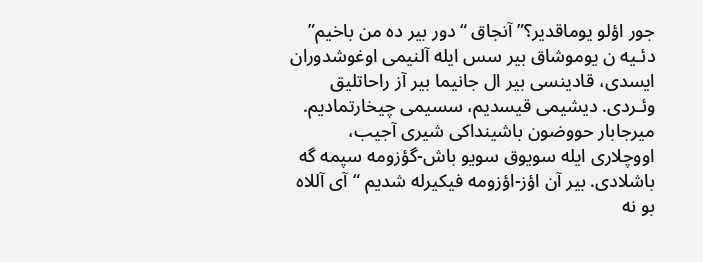جور اؤلو یوماقدیر؟” آنجاق “دور بیر ده من باخیم” دئـیه ن یوموشاق بیر سس ایله آلنیمی اوغوشدوران ایسدی، قادینسی بیر ال جانیما بیر آز راحاتلیق وئـردی. دیشیمی قیسدیم، سسیمی چیخارتمادیم. میرجابار حووضون باشینداكی شیری آجیب، اووچلاری ایله سویوق سویو باش-گؤزومه سپمه گه باشلادی. بیر آن اؤز-اؤزومه فیكیرله شدیم “آی آللاه بو نه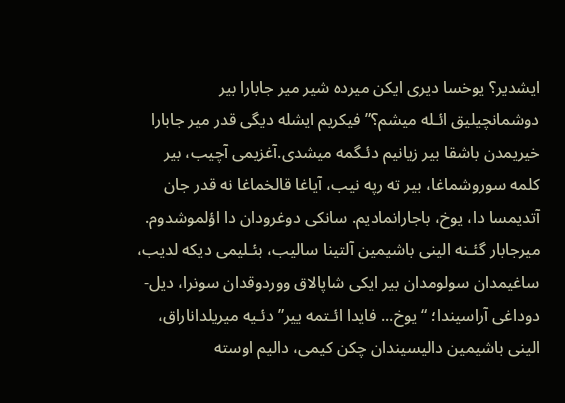ایشدیر؟ یوخسا دیری ایكن میرده شیر میر جابارا بیر دوشمانچیلیق ائـله میشم؟” فیكریم ایشله دیگی قدر میر جابارا خیریمدن باشقا بیر زیانیم دئـگمه میشدی.آغزیمی آچیب، بیر كلمه سوروشماغا، بیر ته رپه نیب، آیاغا قالخماغا نه قدر جان آتدیمسا دا، یوخ، باجارانمادیم. سانكی دوغرودان دا اؤلموشدوم. میرجابار گئـنه الینی باشیمین آلتینا سالیب، بئـلیمی دیكه لدیب، ساغیمدان سولومدان بیر ایكی شاپالاق ووردوقدان سونرا، دیل-دوداغی آراسیندا؛ “یوخ... فایدا ائـتمه ییر” دئـیه میریلداناراق، الینی باشیمین دالیسیندان چكن كیمی، دالیم اوسته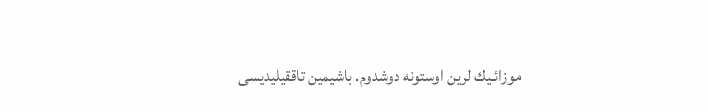موزائـیك لرین اوستونه دوشدوم. باشیمین تاققیلیدیسی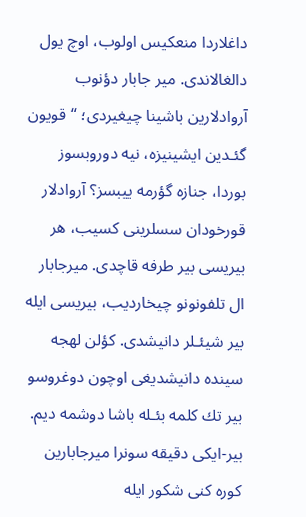داغلاردا منعکیس اولوب، اوچ یول دالغالاندی. میر جابار دؤنوب آروادلارین باشینا چیغیردی؛ “قویون گئـدین ایشینیزه، نیه دوروبسوز بوردا، جنازه گؤرمه ییبسز؟ آروادلار قورخودان سسلرینی كسیب، هر بیریسی بیر طرفه قاچدی. میرجابار ال تلفونونو چیخاردیب، بیریسی ایله بیر شیئـلر دانیشدی. كؤلن لهجه سینده دانیشدیغی اوچون دوغروسو بیر تك كلمه بئـله باشا دوشمه دیم. بیر-ایكی دقیقه سونرا میرجابارین كوره كنی شكور ایله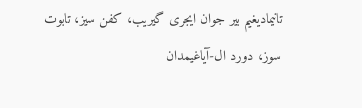تانیمادیغیم بیر جوان ایجری گیریب، كفن سیز، تابوت سوز، دورد ال-آیاغیمدان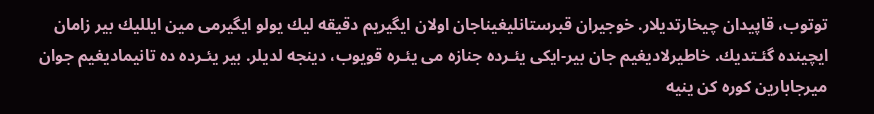توتوب، قاپیدان چیخارتدیلار. خوجیران قبرستانلیغیناجان اولان ایگیریم دقیقه لیك یولو ایگیرمی مین ایللیك بیر زامان ایچینده گئـتدیك. خاطیرلادیغیم جان بیر-ایكی یئـرده جنازه می یئـره قویوب، دینجه لدیلر. بیر یئـرده ده تانیمادیغیم جوان میرجابارین كوره كن ینیه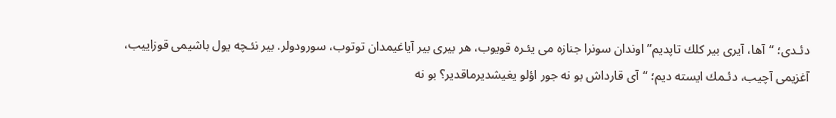دئـدی؛ “آها، آیری بیر كلك تاپدیم” اوندان سونرا جنازه می یئـره قویوب، هر بیری بیر آیاغیمدان توتوب، سورودولر. بیر نئـچه یول باشیمی قوزاییب، آغزیمی آچیب، دئـمك ایسته دیم؛ “آی قارداش بو نه جور اؤلو یغیشدیرماقدیر؟ بو نه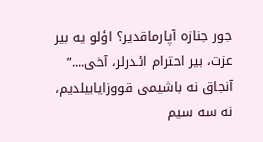جور جنازه آپارماقدیر؟ اؤلو یه بیر عزت، بیر احترام ائـدرلر، آخی....” آنجاق نه باشیمی قووزایابیلدیم، نه سه سیم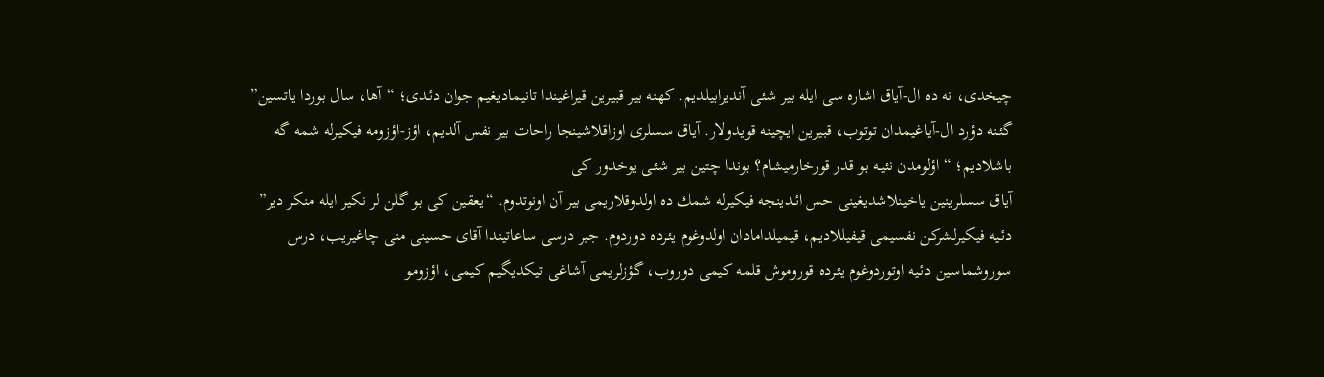چیخدی، نه ده ال-آیاق اشاره سی ایله بیر شئـی آندیرابیلدیم. كهنه بیر قبیرین قیراغیندا تانیمادیغیم جوان دئـدی؛ “آها، سال بوردا یاتسین” گئـنه دؤرد ال-آیاغیمدان توتوب، قبیرین ایچینه قویدولار. آیاق سسلری اوزاقلاشینجا راحات بیر نفس آلدیم، اؤز-اؤزومه فیكیرله شمه گه باشلادیم؛ “ اؤلومدن نئیـه بو قدر قورخارمیشام؟ بوندا چتین بیر شئـی یوخدور كی
آیاق سسلرینین یاخینلاشدیغینی حس ائـدینجه فیكیرله شمك ده اولدوقلاریمی بیر آن اونوتدوم. “یعقین كی بو گلن لر نكیر ایله منكر دیر” دئـیه فیكیرلشركن نفسیمی قیفیللادیم، قیمیلدامادان اولدوغوم یئـرده دوردوم. جبر درسی ساعاتیندا آقای حسینی منی چاغیریب، درس سوروشماسین دئـیه اوتوردوغوم یئـرده قوروموش قلمه كیمی دوروب، گؤزلریمی آشاغی تیكدیگیم كیمی، اؤزومو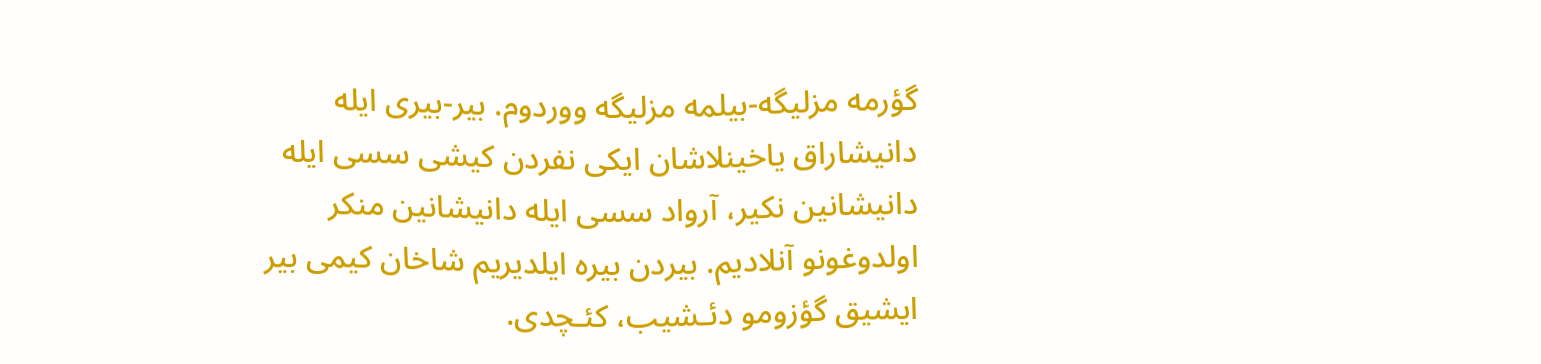گؤرمه مزلیگه-بیلمه مزلیگه ووردوم. بیر-بیری ایله دانیشاراق یاخینلاشان ایكی نفردن كیشی سسی ایله دانیشانین نكیر، آرواد سسی ایله دانیشانین منكر اولدوغونو آنلادیم. بیردن بیره ایلدیریم شاخان كیمی بیر ایشیق گؤزومو دئـشیب، كئـچدی.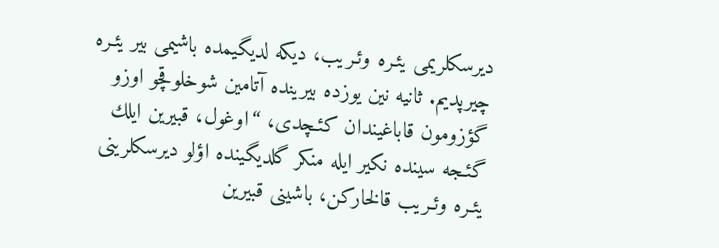دیرسكلریمی یئـره وئـریب، دیكه لدیگیمده باشیمی بیر یئـره چیرپدیم. ثانیه نین یوزده بیرینده آتامین شوخلوقچو اوزو گؤزومون قاباغیندان كئـچدی، “اوغول، قبیرین ایلك گئـجه سینده نكیر ایله منكر گلدیگینده اؤلو دیرسكلرینی یئـره وئـریب قالخاركن، باشینی قبیرین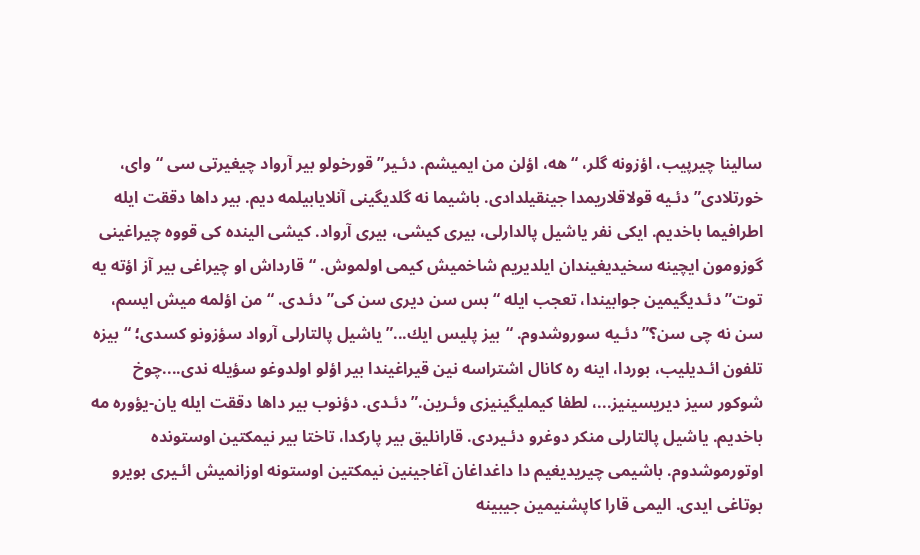سالینا چیرپیب، اؤزونه گلر، “هه، اؤلن من ایمیشم. دئـیر” قورخولو بیر آرواد چیغیرتی سی “وای، خورتلادی” دئـیه قولاقلاریمدا جینقیلدادی. باشیما نه گلدیگینی آنلایابیلمه دیم. بیر داها دققت ایله اطرافیما باخدیم. ایكی نفر یاشیل پالدارلی، بیری كیشی، بیری آرواد. كیشی الینده كی قووه چیراغینی گوزومون ایچینه سخیدیغیندان ایلدیریم شاخمیش كیمی اولموش. “قارداش او چیراغی بیر آز اؤته یه توت” دئـدیگیمین جوابیندا، تعجب ایله “بس سن دیری سن كی” دئـدی. “من اؤلمه میش ایسم، سن نه چی سن؟” دئـیه سوروشدوم. “بیز پلیس ایك...” یاشیل پالتارلی آرواد سؤزونو كسدی؛ “بیزه تلفون ائـدیلیب، بوردا، اینه ره كانال اشتراسه نین قیراغیندا بیر اؤلو اولدوغو سؤیله ندی....چوخ شوكور سیز دیریسینیز...، لطفا كیملیگینیزی وئـرین.” دئـدی. دؤنوب بیر داها دققت ایله یان-یؤوره مه باخدیم. یاشیل پالتارلی منكر دوغرو دئـیردی. قارانلیق بیر پاركدا، تاختا بیر نیمكتین اوستونده اوتورموشدوم. باشیمی چیریدیغیم دا داغداغان آغاجینین نیمكتین اوستونه اوزانمیش ائـیری بویرو بوتاغی ایدی. الیمی قارا كاپشنیمین جیبینه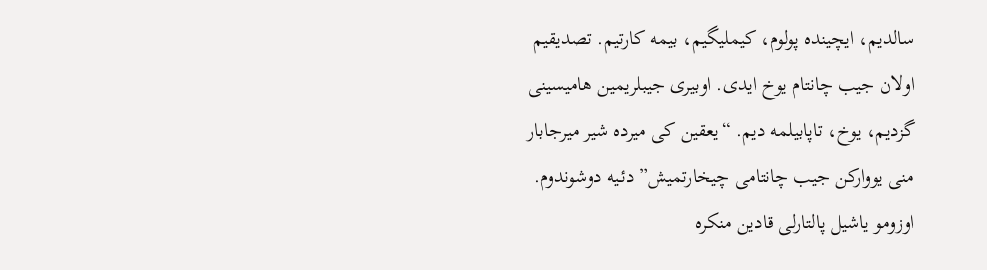سالدیم، ایچینده پولوم، كیملیگیم، بیمه كارتیم. تصدیقیم اولان جیب چانتام یوخ ایدی. اوبیری جیبلریمین هامیسینی گزدیم، یوخ، تاپابیلمه دیم. “یعقین كی میرده شیر میرجابار منی یوواركن جیب چانتامی چیخارتمیش” دئـیه دوشوندوم. اوزومو یاشیل پالتارلی قادین منكره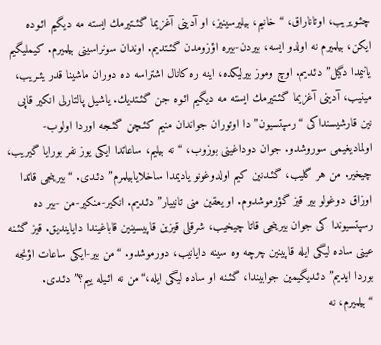چئـویریب، اوتاناراق، “خانیم، بیلیرسینیز، او آدینی آغزیما گئـتیرمك ایسته مه دیگیم ائـوده ایكن، بیلمیرم نه اولدو ایسه، بیردن-بیره اؤزومدن گئـتدیم. اوندان سونراسینی بیلمیرم. كیملیگیم یانیمدا دگیل” دئـدیم. اوچ وموز بیرلیكده، اینه ره كانال اشتراسه ده دوران ماشینا قدر یئـریب، مینیب، آدینی آغزیما گئـتیرمك ایسته مه دیگیم ائـوه جن گئـتدیك. یاشیل پالتارلی انكیر قاپی نین قارشیسنداكی “رسپتسیون” دا اوتوران جواندان منیم كئـچن گئـجه اوردا اولوب-اولمادیغیمی سوروشدو. جوان دوداغینی بوزوب، “نه بیلیم، ساعاتدا ایكی یوز نفر بورایا گیریب، چیخیر. من هر گلیب، گئـدنین كیم اولدوغونو یادیمدا ساخلایابیلمرم” دئـدی. “بیرینجی قاتدا اوزاق دوغولو بیر قیز گؤرموشدوم. او یعقین منی تانییار” دئـدیم. انكیر-منكیر-من -بیر ده رسپتسیوندا كی جوان بیرینجی قاتا چیخیب، شرقلی قیزین قاپیسینین قاباغیندا دایایندیق. قیز گئـنه عینی ساده لیگی ایله قاپینین چرچه وه سینه دایانیب، دورموشدو. “من بیر-ایكی ساعات اؤنجه بوردا ایدیم” دئـدیگیمین جوابیندا، گئـنه او ساده لیگی ایله،“من نه ائـیله ییم؟” دئـدی. “بیلمیرم، نه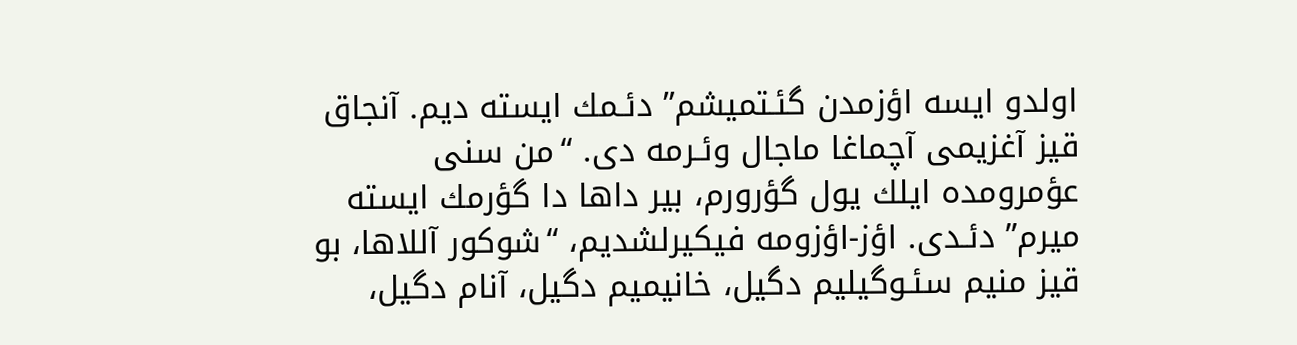اولدو ایسه اؤزمدن گئـتمیشم” دئـمك ایسته دیم. آنجاق قیز آغزیمی آچماغا ماجال وئـرمه دی. “من سنی عؤمرومده ایلك یول گؤرورم، بیر داها دا گؤرمك ایسته میرم” دئـدی. اؤز-اؤزومه فیكیرلشدیم، “شوكور آللاها، بو قیز منیم سئـوگیلیم دگیل، خانیمیم دگیل، آنام دگیل،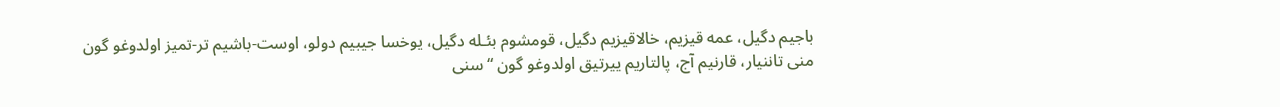باجیم دگیل، عمه قیزیم، خالاقیزیم دگیل، قومشوم بئـله دگیل، یوخسا جیبیم دولو، اوست-باشیم تر-تمیز اولدوغو گون منی تاننیار، قارنیم آج، پالتاریم ییرتیق اولدوغو گون “سنی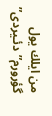من ایلك یول گؤرورم” دئـیردی”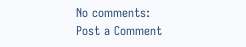No comments:
Post a Comment